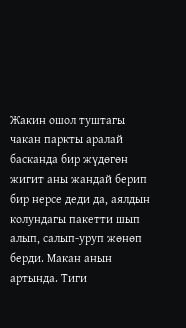Жакин ошол туштагы чакан паркты аралай басканда бир жүдөгөн жигит аны жандай берип бир нерсе деди да, аялдын колундагы пакетти шып алып, салып-уруп жөнөп берди. Макан анын артында. Тиги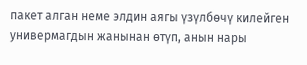пакет алган неме элдин аягы үзүлбөчү килейген универмагдын жанынан өтүп, анын нары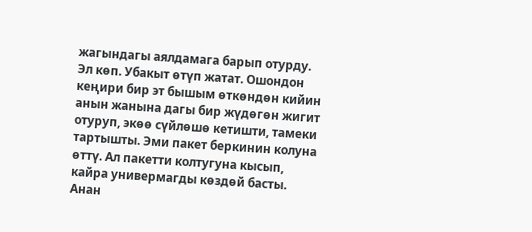жагындагы аялдамага барып отурду. Эл көп. Убакыт өтүп жатат. Ошондон кеңири бир эт бышым өткөндөн кийин анын жанына дагы бир жүдөгөн жигит отуруп, экөө сүйлөшө кетишти, тамеки тартышты. Эми пакет беркинин колуна өттү. Ал пакетти колтугуна кысып, кайра универмагды көздөй басты. Анан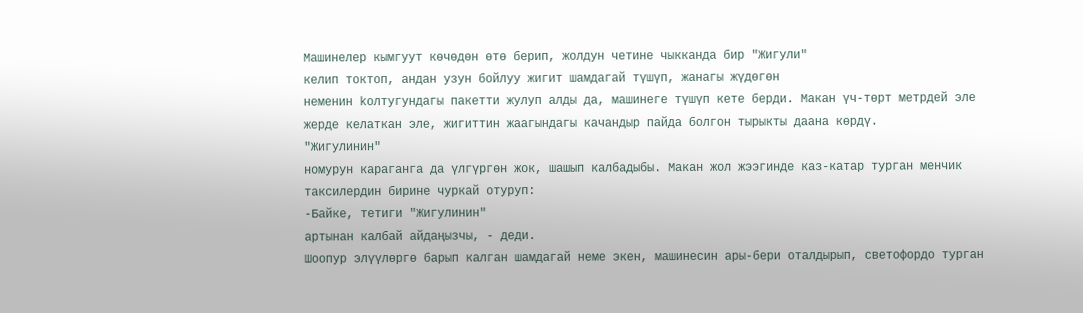Mашинелер кымгуут көчөдөн өтө берип, жолдун четине чыкканда бир "Жигули"
келип токтоп, андан узун бойлуу жигит шамдагай түшүп, жанагы жүдөгөн
неменин kолтугундагы пакетти жулуп алды да, машинеге түшүп кете берди. Макан үч-төрт метрдей эле жерде келаткан эле, жигиттин жаагындагы качандыр пайда болгон тырыкты даана көрдү.
"Жигулинин"
номурун караганга да үлгүргөн жок, шашып калбадыбы. Макан жол жээгинде каз-катар турган менчик таксилердин бирине чуркай отуруп:
-Байке, тетиги "Жигулинин"
артынан калбай айдаңызчы, - деди.
Шоопур элүүлөргө барып калган шамдагай неме экен, машинесин ары-бери оталдырып, светофордо турган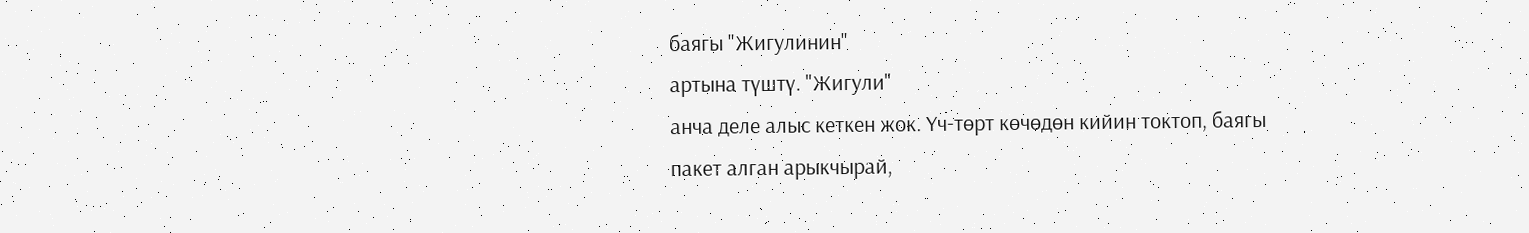баягы "Жигулинин"
артына түштү. "Жигули"
анча деле алыс кеткен жок. Үч-төрт көчөдөн кийин токтоп, баягы
пакет алган арыкчырай,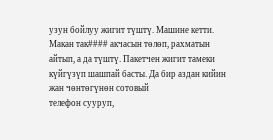узун бойлуу жигит түштү. Машине кетти. Макан так#### акчасын төлөп, рахматын айтып, а да түштү. Пакетчен жигит тамеки күйгүзүп шашпай басты. Да бир аздан кийин жан чөнтөгүнөн сотовый
телефон сууруп,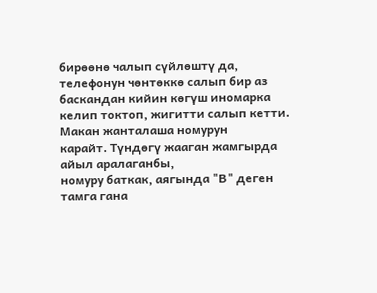бирөөнө чалып сүйлөштү да, телефонун чөнтөккө салып бир аз баскандан кийин көгүш иномарка келип токтоп, жигитти салып кетти. Макан жанталаша номурун
карайт. Түндөгү жааган жамгырда айыл аралаганбы,
номуру баткак, аягында "В" деген тамга гана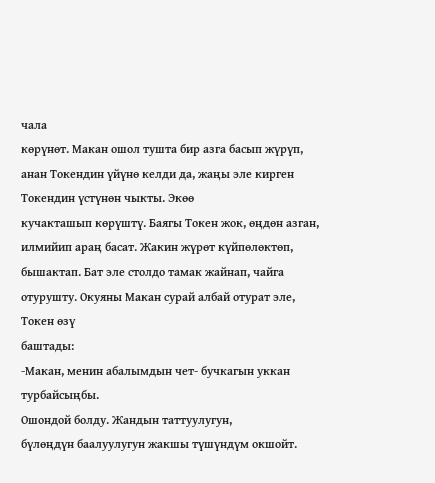чала
көрүнөт. Макан ошол тушта бир азга басып жүрүп, анан Токендин үйүнө келди да, жаңы эле кирген Токендин үстүнөн чыкты. Экөө
кучакташып көрүштү. Баягы Токен жок, өңдөн азган, илмийип араң басат. Жакин жүрөт күйпөлөктөп,
бышактап. Бат эле столдо тамак жайнап, чайга отурушту. Окуяны Макан сурай албай отурат эле, Токен өзү
баштады:
-Макан, менин абалымдын чет- бучкагын уккан турбайсыңбы.
Ошондой болду. Жандын таттуулугун,
бүлөңдүн баалуулугун жакшы түшүндүм окшойт.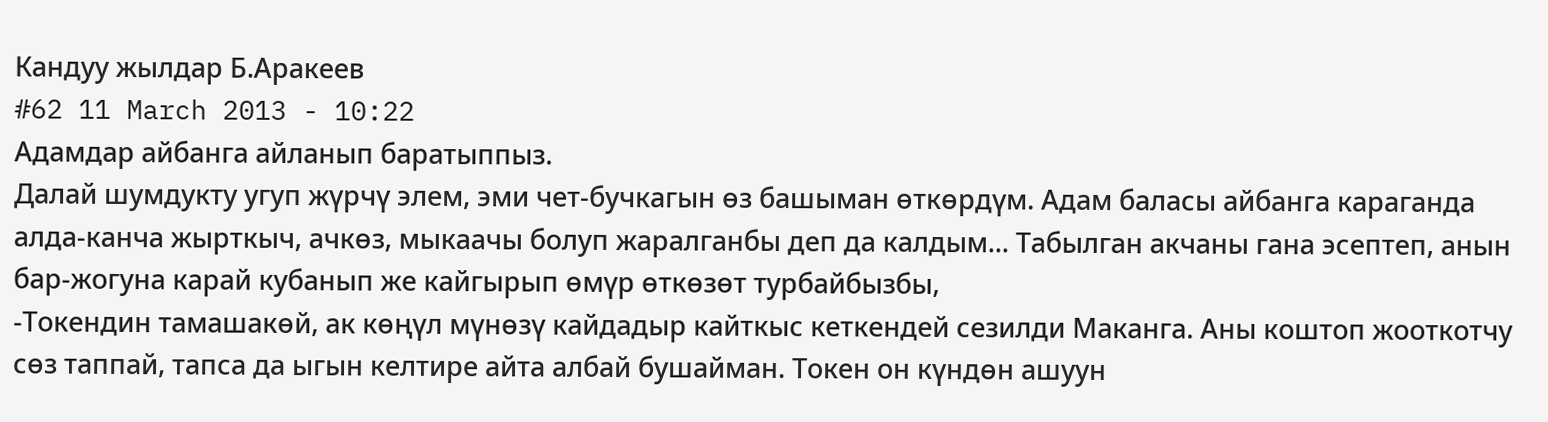Кандуу жылдар Б.Аракеев
#62 11 March 2013 - 10:22
Адамдар айбанга айланып баратыппыз.
Далай шумдукту угуп жүрчү элем, эми чет-бучкагын өз башыман өткөрдүм. Адам баласы айбанга караганда алда-канча жырткыч, ачкөз, мыкаачы болуп жаралганбы деп да калдым... Табылган акчаны гана эсептеп, анын бар-жогуна карай кубанып же кайгырып өмүр өткөзөт турбайбызбы,
-Токендин тамашакөй, ак көңүл мүнөзү кайдадыр кайткыс кеткендей сезилди Маканга. Аны коштоп жооткотчу сөз таппай, тапса да ыгын келтире айта албай бушайман. Токен он күндөн ашуун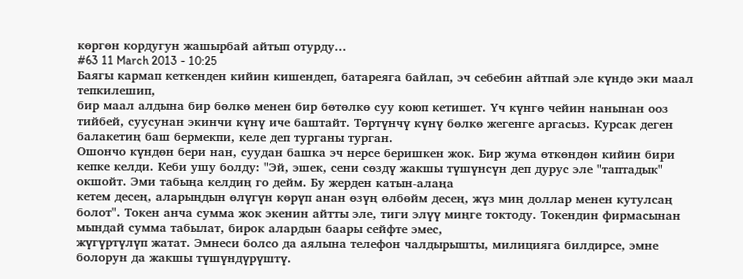көргөн кордугун жашырбай айтып отурду...
#63 11 March 2013 - 10:25
Баягы кармап кеткенден кийин кишендеп, батареяга байлап, эч себебин айтпай эле күндө эки маал тепкилешип,
бир маал алдына бир бөлкө менен бир бөтөлкө суу коюп кетишет. Үч күнгө чейин нанынан ооз тийбей, суусунан экинчи күнү иче баштайт. Төртүнчү күнү бөлкө жегенге аргасыз. Курсак деген балакетиң баш бермекпи, келе деп турганы турган.
Ошончо күндөн бери нан, суудан башка эч нерсе беришкен жок. Бир жума өткөндөн кийин бири кепке келди. Кеби ушу болду: "Эй, эшек, сени сөздү жакшы түшүнсүн деп дурус эле "таптадык" окшойт. Эми табыңа келдиң го дейм. Бу жерден катын-алаңа
кетем десең, аларыңдын өлүгүн көрүп анан өзүң өлбөйм десең, жүз миң доллар менен кутулсаң болот". Токен анча сумма жок экенин айтты эле, тиги элүү миңге токтоду. Токендин фирмасынан мындай сумма табылат, бирок алардын баары сейфте эмес,
жүгүртүлүп жатат. Эмнеси болсо да аялына телефон чалдырышты, милицияга билдирсе, эмне болорун да жакшы түшүндүрүштү.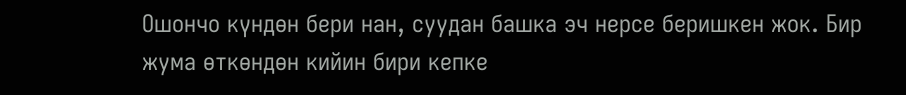Ошончо күндөн бери нан, суудан башка эч нерсе беришкен жок. Бир жума өткөндөн кийин бири кепке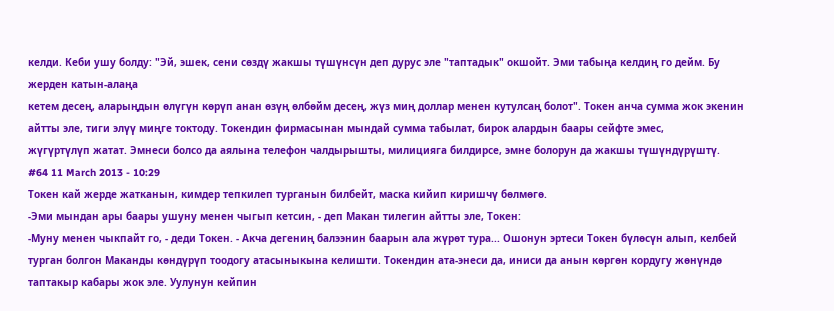келди. Кеби ушу болду: "Эй, эшек, сени сөздү жакшы түшүнсүн деп дурус эле "таптадык" окшойт. Эми табыңа келдиң го дейм. Бу жерден катын-алаңа
кетем десең, аларыңдын өлүгүн көрүп анан өзүң өлбөйм десең, жүз миң доллар менен кутулсаң болот". Токен анча сумма жок экенин айтты эле, тиги элүү миңге токтоду. Токендин фирмасынан мындай сумма табылат, бирок алардын баары сейфте эмес,
жүгүртүлүп жатат. Эмнеси болсо да аялына телефон чалдырышты, милицияга билдирсе, эмне болорун да жакшы түшүндүрүштү.
#64 11 March 2013 - 10:29
Токен кай жерде жатканын, кимдер тепкилеп турганын билбейт, маска кийип киришчү бөлмөгө.
-Эми мындан ары баары ушуну менен чыгып кетсин, - деп Макан тилегин айтты эле, Токен:
-Муну менен чыкпайт го, - деди Токен. - Акча дегениң балээнин баарын ала жүрөт тура... Ошонун эртеси Токен бүлөсүн алып, келбей турган болгон Маканды көндүрүп тоодогу атасыныкына келишти. Токендин ата-энеси да, иниси да анын көргөн кордугу жөнүндө таптакыр кабары жок эле. Уулунун кейпин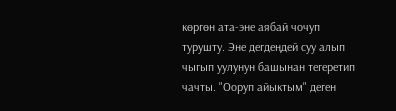көргөн ата-эне аябай чочуп турушту. Эне дегдеңдей суу алып чыгып уулунун башынан тегеретип чачты. "Ооруп айыктым" деген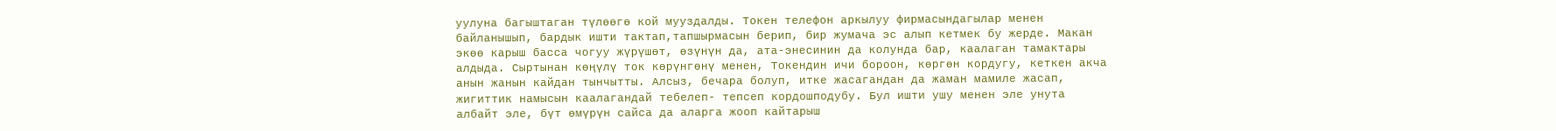уулуна багыштаган түлөөгө кой мууздалды. Токен телефон аркылуу фирмасындагылар менен байланышып, бардык ишти тактап,тапшырмасын берип, бир жумача эс алып кетмек бу жерде. Макан экөө карыш басса чогуу жүрүшөт, өзүнүн да, ата-энесинин да колунда бар, каалаган тамактары алдыда. Сыртынан көңүлү ток көрүнгөнү менен, Токендин ичи бороон, көргөн кордугу, кеткен акча анын жанын кайдан тынчытты. Алсыз, бечара болуп, итке жасагандан да жаман мамиле жасап, жигиттик намысын каалагандай тебелеп- тепсеп кордошподубу. Бул ишти ушу менен эле унута албайт эле, бүт өмүрүн сайса да аларга жооп кайтарыш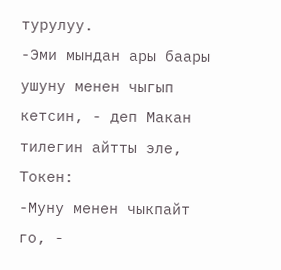турулуу.
-Эми мындан ары баары ушуну менен чыгып кетсин, - деп Макан тилегин айтты эле, Токен:
-Муну менен чыкпайт го, -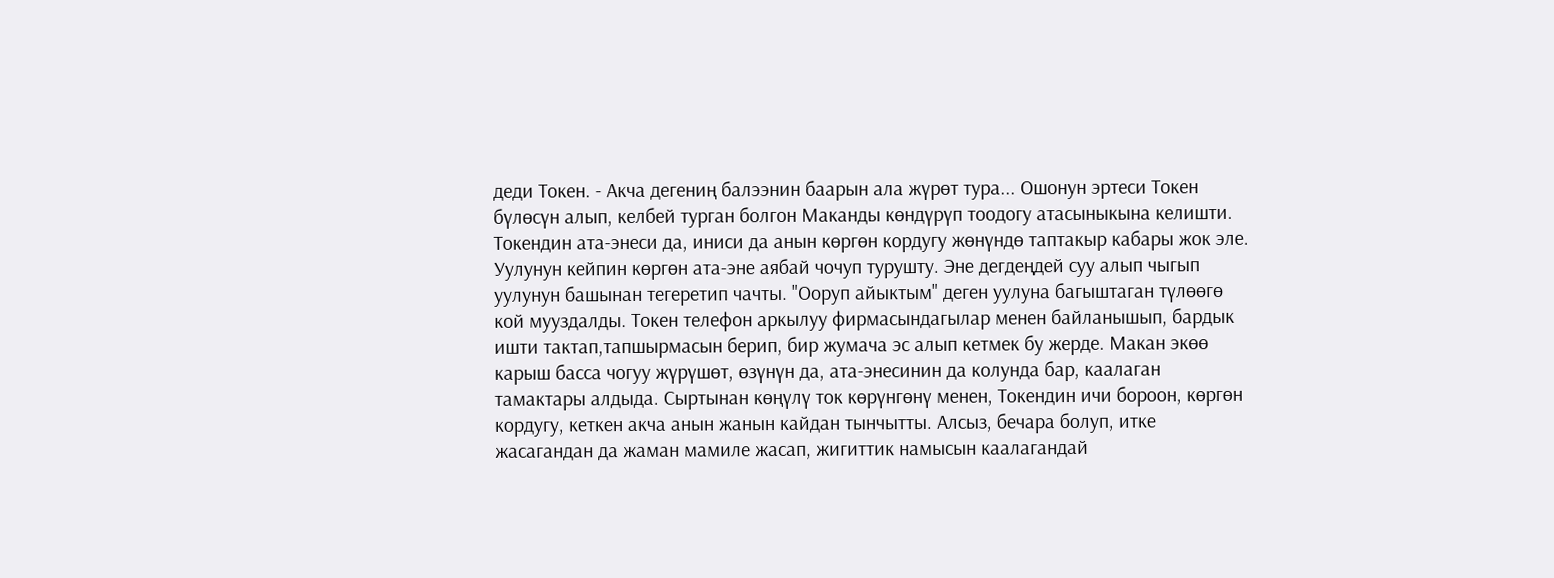деди Токен. - Акча дегениң балээнин баарын ала жүрөт тура... Ошонун эртеси Токен бүлөсүн алып, келбей турган болгон Маканды көндүрүп тоодогу атасыныкына келишти. Токендин ата-энеси да, иниси да анын көргөн кордугу жөнүндө таптакыр кабары жок эле. Уулунун кейпин көргөн ата-эне аябай чочуп турушту. Эне дегдеңдей суу алып чыгып уулунун башынан тегеретип чачты. "Ооруп айыктым" деген уулуна багыштаган түлөөгө кой мууздалды. Токен телефон аркылуу фирмасындагылар менен байланышып, бардык ишти тактап,тапшырмасын берип, бир жумача эс алып кетмек бу жерде. Макан экөө карыш басса чогуу жүрүшөт, өзүнүн да, ата-энесинин да колунда бар, каалаган тамактары алдыда. Сыртынан көңүлү ток көрүнгөнү менен, Токендин ичи бороон, көргөн кордугу, кеткен акча анын жанын кайдан тынчытты. Алсыз, бечара болуп, итке жасагандан да жаман мамиле жасап, жигиттик намысын каалагандай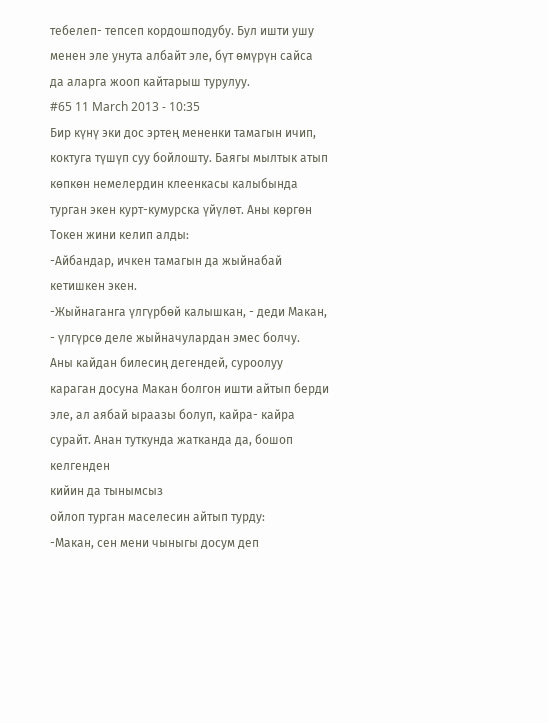тебелеп- тепсеп кордошподубу. Бул ишти ушу менен эле унута албайт эле, бүт өмүрүн сайса да аларга жооп кайтарыш турулуу.
#65 11 March 2013 - 10:35
Бир күнү эки дос эртең мененки тамагын ичип, коктуга түшүп суу бойлошту. Баягы мылтык атып көпкөн немелердин клеенкасы калыбында турган экен курт-кумурска үйүлөт. Аны көргөн Токен жини келип алды:
-Айбандар, ичкен тамагын да жыйнабай кетишкен экен.
-Жыйнаганга үлгүрбөй калышкан, - деди Макан, - үлгүрсө деле жыйначулардан эмес болчу.
Аны кайдан билесиң дегендей, суроолуу караган досуна Макан болгон ишти айтып берди эле, ал аябай ыраазы болуп, кайра- кайра сурайт. Анан туткунда жатканда да, бошоп келгенден
кийин да тынымсыз
ойлоп турган маселесин айтып турду:
-Макан, сен мени чыныгы досум деп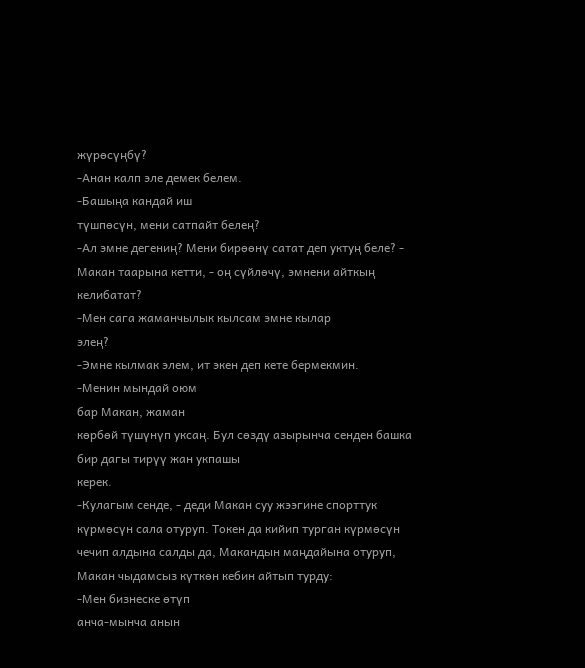жүрөсүңбү?
-Анан калп эле демек белем.
-Башыңа кандай иш
түшпөсүн, мени сатпайт белең?
-Ал эмне дегениң? Мени бирөөнү сатат деп уктуң беле? - Макан таарына кетти, - оң сүйлөчү, эмнени айткың келибатат?
-Мен сага жаманчылык кылсам эмне кылар
элең?
-Эмне кылмак элем, ит экен деп кете бермекмин.
-Менин мындай оюм
бар Макан, жаман
көрбөй түшүнүп уксаң. Бул сөздү азырынча сенден башка бир дагы тирүү жан укпашы
керек.
-Кулагым сенде, - деди Макан суу жээгине спорттук күрмөсүн сала отуруп. Токен да кийип турган күрмөсүн чечип алдына салды да, Макандын маңдайына отуруп, Макан чыдамсыз күткөн кебин айтып турду:
-Мен бизнеске өтүп
анча-мынча анын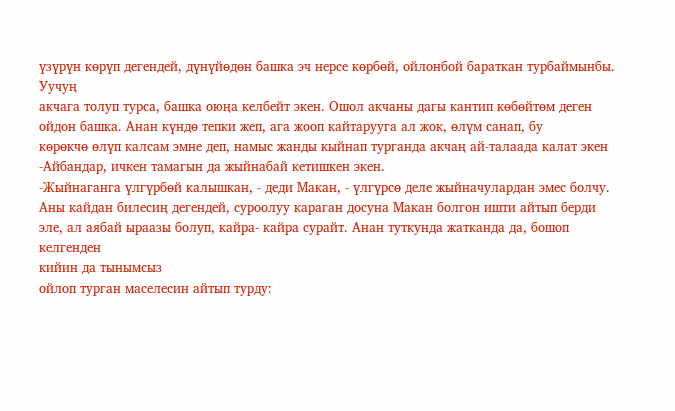үзүрүн көрүп дегендей, дүнүйөдөн башка эч нерсе көрбөй, ойлонбой бараткан турбаймынбы. Уучуң
акчага толуп турса, башка оюңа келбейт экен. Ошол акчаны дагы кантип көбөйтөм деген ойдон башка. Анан күндө тепки жеп, ага жооп кайтарууга ал жок, өлүм санап, бу
көрөкчө өлүп калсам эмне деп, намыс жанды кыйнап турганда акчаң ай-талаада калат экен
-Айбандар, ичкен тамагын да жыйнабай кетишкен экен.
-Жыйнаганга үлгүрбөй калышкан, - деди Макан, - үлгүрсө деле жыйначулардан эмес болчу.
Аны кайдан билесиң дегендей, суроолуу караган досуна Макан болгон ишти айтып берди эле, ал аябай ыраазы болуп, кайра- кайра сурайт. Анан туткунда жатканда да, бошоп келгенден
кийин да тынымсыз
ойлоп турган маселесин айтып турду: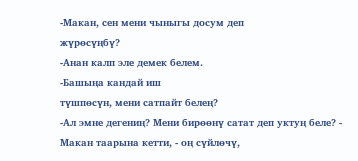-Макан, сен мени чыныгы досум деп
жүрөсүңбү?
-Анан калп эле демек белем.
-Башыңа кандай иш
түшпөсүн, мени сатпайт белең?
-Ал эмне дегениң? Мени бирөөнү сатат деп уктуң беле? - Макан таарына кетти, - оң сүйлөчү,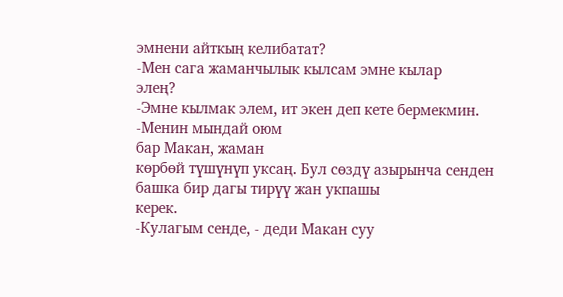эмнени айткың келибатат?
-Мен сага жаманчылык кылсам эмне кылар
элең?
-Эмне кылмак элем, ит экен деп кете бермекмин.
-Менин мындай оюм
бар Макан, жаман
көрбөй түшүнүп уксаң. Бул сөздү азырынча сенден башка бир дагы тирүү жан укпашы
керек.
-Кулагым сенде, - деди Макан суу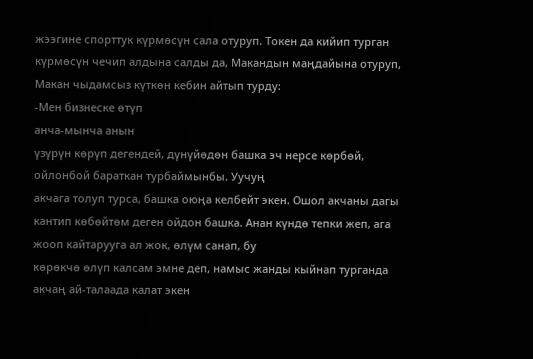жээгине спорттук күрмөсүн сала отуруп. Токен да кийип турган күрмөсүн чечип алдына салды да, Макандын маңдайына отуруп, Макан чыдамсыз күткөн кебин айтып турду:
-Мен бизнеске өтүп
анча-мынча анын
үзүрүн көрүп дегендей, дүнүйөдөн башка эч нерсе көрбөй, ойлонбой бараткан турбаймынбы. Уучуң
акчага толуп турса, башка оюңа келбейт экен. Ошол акчаны дагы кантип көбөйтөм деген ойдон башка. Анан күндө тепки жеп, ага жооп кайтарууга ал жок, өлүм санап, бу
көрөкчө өлүп калсам эмне деп, намыс жанды кыйнап турганда акчаң ай-талаада калат экен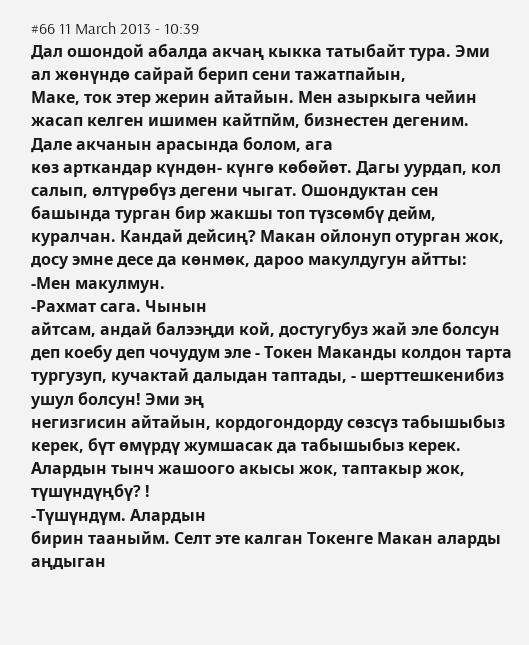#66 11 March 2013 - 10:39
Дал ошондой абалда акчаң кыкка татыбайт тура. Эми ал жөнүндө сайрай берип сени тажатпайын,
Маке, ток этер жерин айтайын. Мен азыркыга чейин жасап келген ишимен кайтпйм, бизнестен дегеним. Дале акчанын арасында болом, ага
көз арткандар күндөн- күнгө көбөйөт. Дагы уурдап, кол салып, өлтүрөбүз дегени чыгат. Ошондуктан сен башында турган бир жакшы топ түзсөмбү дейм, куралчан. Кандай дейсиң? Макан ойлонуп отурган жок, досу эмне десе да көнмөк, дароо макулдугун айтты:
-Мен макулмун.
-Рахмат сага. Чынын
айтсам, андай балээңди кой, достугубуз жай эле болсун деп коебу деп чочудум эле - Токен Маканды колдон тарта тургузуп, кучактай далыдан таптады, - шерттешкенибиз ушул болсун! Эми эң
негизгисин айтайын, кордогондорду сөзсүз табышыбыз керек, бүт өмүрдү жумшасак да табышыбыз керек. Алардын тынч жашоого акысы жок, таптакыр жок, түшүндүңбү? !
-Түшүндүм. Алардын
бирин тааныйм. Селт эте калган Токенге Макан аларды аңдыган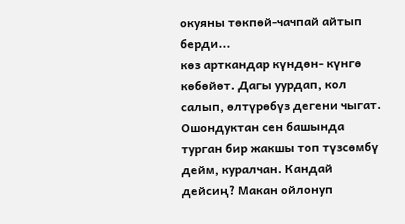окуяны төкпөй-чачпай айтып берди...
көз арткандар күндөн- күнгө көбөйөт. Дагы уурдап, кол салып, өлтүрөбүз дегени чыгат. Ошондуктан сен башында турган бир жакшы топ түзсөмбү дейм, куралчан. Кандай дейсиң? Макан ойлонуп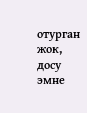отурган жок, досу эмне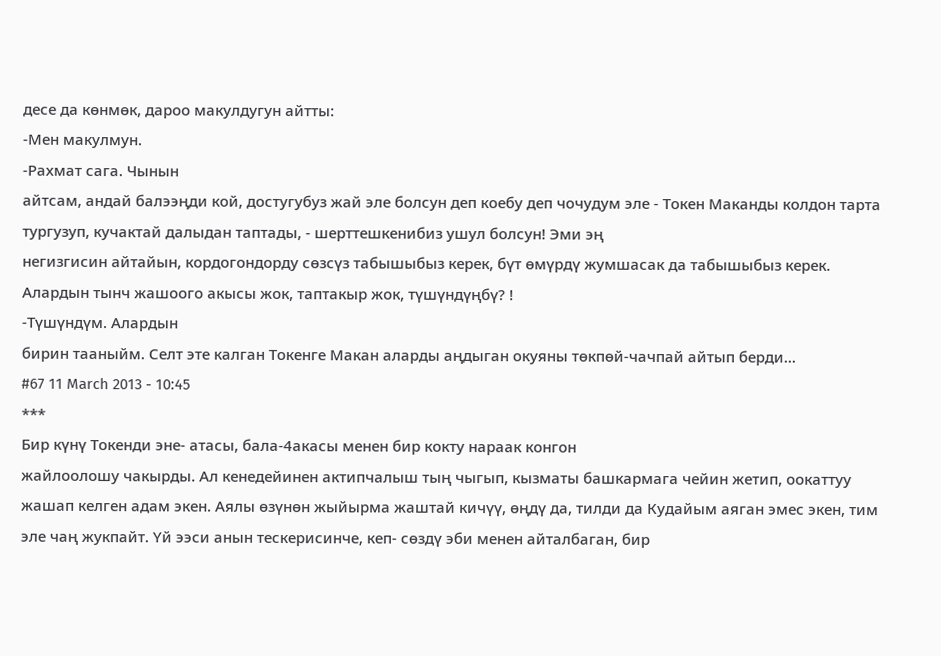десе да көнмөк, дароо макулдугун айтты:
-Мен макулмун.
-Рахмат сага. Чынын
айтсам, андай балээңди кой, достугубуз жай эле болсун деп коебу деп чочудум эле - Токен Маканды колдон тарта тургузуп, кучактай далыдан таптады, - шерттешкенибиз ушул болсун! Эми эң
негизгисин айтайын, кордогондорду сөзсүз табышыбыз керек, бүт өмүрдү жумшасак да табышыбыз керек. Алардын тынч жашоого акысы жок, таптакыр жок, түшүндүңбү? !
-Түшүндүм. Алардын
бирин тааныйм. Селт эте калган Токенге Макан аларды аңдыган окуяны төкпөй-чачпай айтып берди...
#67 11 March 2013 - 10:45
***
Бир күнү Токенди эне- атасы, бала-4акасы менен бир кокту нараак конгон
жайлоолошу чакырды. Ал кенедейинен актипчалыш тың чыгып, кызматы башкармага чейин жетип, оокаттуу жашап келген адам экен. Аялы өзүнөн жыйырма жаштай кичүү, өңдү да, тилди да Кудайым аяган эмес экен, тим эле чаң жукпайт. Үй ээси анын тескерисинче, кеп- сөздү эби менен айталбаган, бир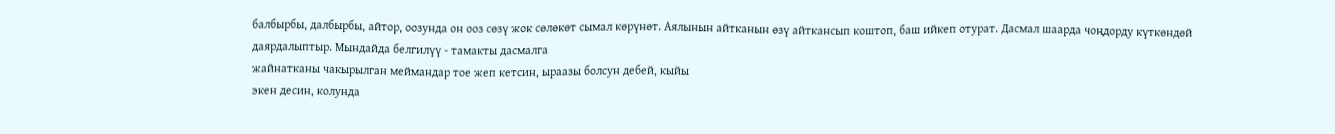балбырбы, далбырбы, айтор, оозунда он ооз сөзү жок сөлөкөт сымал көрүнөт. Аялынын айтканын өзү айткансып коштоп, баш ийкеп отурат. Дасмал шаарда чоңдорду күткөндөй
даярдалыптыр. Мындайда белгилүү - тамакты дасмалга
жайнатканы чакырылган меймандар тое жеп кетсин, ыраазы болсун дебей, кыйы
экен десин, колунда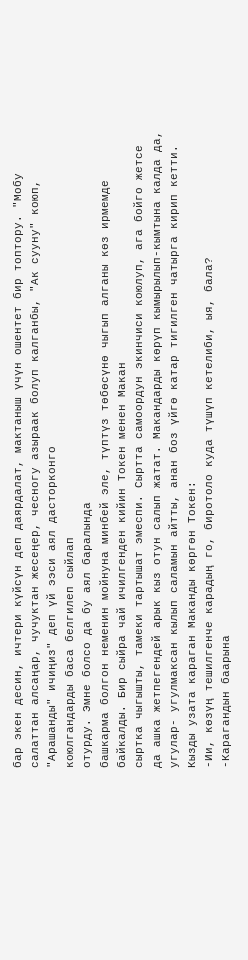бар экен десин, ичтери күйсүн деп даярдалат, мактаныш үчүн ошентет бир топтору. "Мобу салаттан алсаңар, чучуктан жесеңер, чесногу азыраак болуп калганбы, "Ак сууну" коюп, "Арашанды" ичиңиз" деп үй ээси аял дасторконго
коюлгандарды баса белгилеп сыйлап
отурду. Эмне болсо да бу аял баралында
башкарма болгон неменин мойнуна минбей эле, түптүз төбөсүнө чыгып алганы көз ирмемде байкалды. Бир сыйра чай ичилгенден кийин Токен менен Макан
сыртка чыгышты, тамеки тартышат эмеспи. Сыртта самоордун экинчиси коюлуп, ага бойго жетсе да ашка жетпегендей арык кыз отун салып жатат. Макандарды көрүп кымырылып-кымтына калда да, угулар- угулмаксан кылып саламын айтты, анан боз үйгө катар тигилген чатырга кирип кетти. Кызды узата караган Маканды көргөн Токен:
-Ии, көзүң тешилгенче карадың го, биротоло куда түшүп кетелиби, ыя, бала?
-Карагандын баарына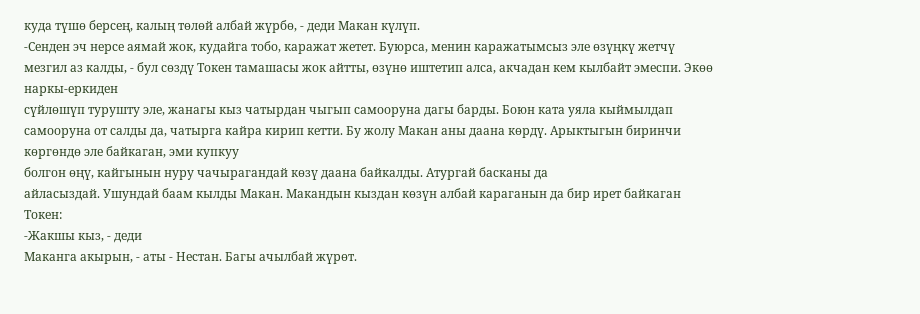куда түшө берсең, калың төлөй албай жүрбө, - деди Макан күлүп.
-Сенден эч нерсе аямай жок, кудайга тобо, каражат жетет. Буюрса, менин каражатымсыз эле өзүңкү жетчү мезгил аз калды, - бул сөздү Токен тамашасы жок айтты, өзүнө иштетип алса, акчадан кем кылбайт эмеспи. Экөө наркы-еркиден
сүйлөшүп турушту эле, жанагы кыз чатырдан чыгып самооруна дагы барды. Боюн ката уяла кыймылдап самооруна от салды да, чатырга кайра кирип кетти. Бу жолу Макан аны даана көрдү. Арыктыгын биринчи көргөндө эле байкаган, эми купкуу
болгон өңү, кайгынын нуру чачырагандай көзү даана байкалды. Атургай басканы да
айласыздай. Ушундай баам кылды Макан. Макандын кыздан көзүн албай караганын да бир ирет байкаган Токен:
-Жакшы кыз, - деди
Маканга акырын, - аты - Нестан. Багы ачылбай жүрөт.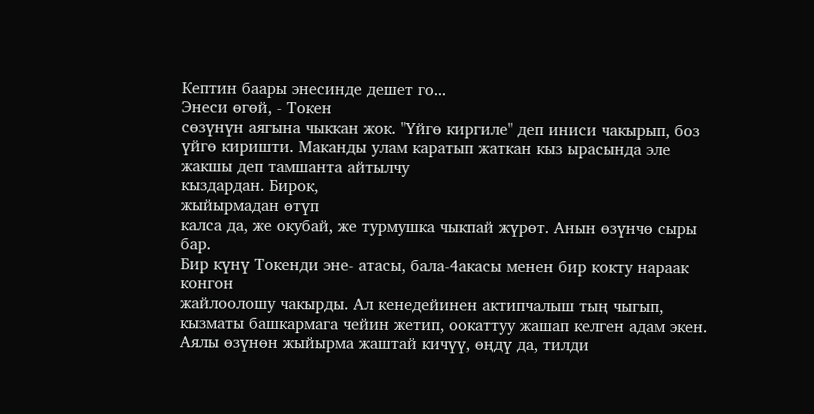Кептин баары энесинде дешет го...
Энеси өгөй, - Токен
сөзүнүн аягына чыккан жок. "Үйгө киргиле" деп иниси чакырып, боз үйгө киришти. Маканды улам каратып жаткан кыз ырасында эле жакшы деп тамшанта айтылчу
кыздардан. Бирок,
жыйырмадан өтүп
калса да, же окубай, же турмушка чыкпай жүрөт. Анын өзүнчө сыры бар.
Бир күнү Токенди эне- атасы, бала-4акасы менен бир кокту нараак конгон
жайлоолошу чакырды. Ал кенедейинен актипчалыш тың чыгып, кызматы башкармага чейин жетип, оокаттуу жашап келген адам экен. Аялы өзүнөн жыйырма жаштай кичүү, өңдү да, тилди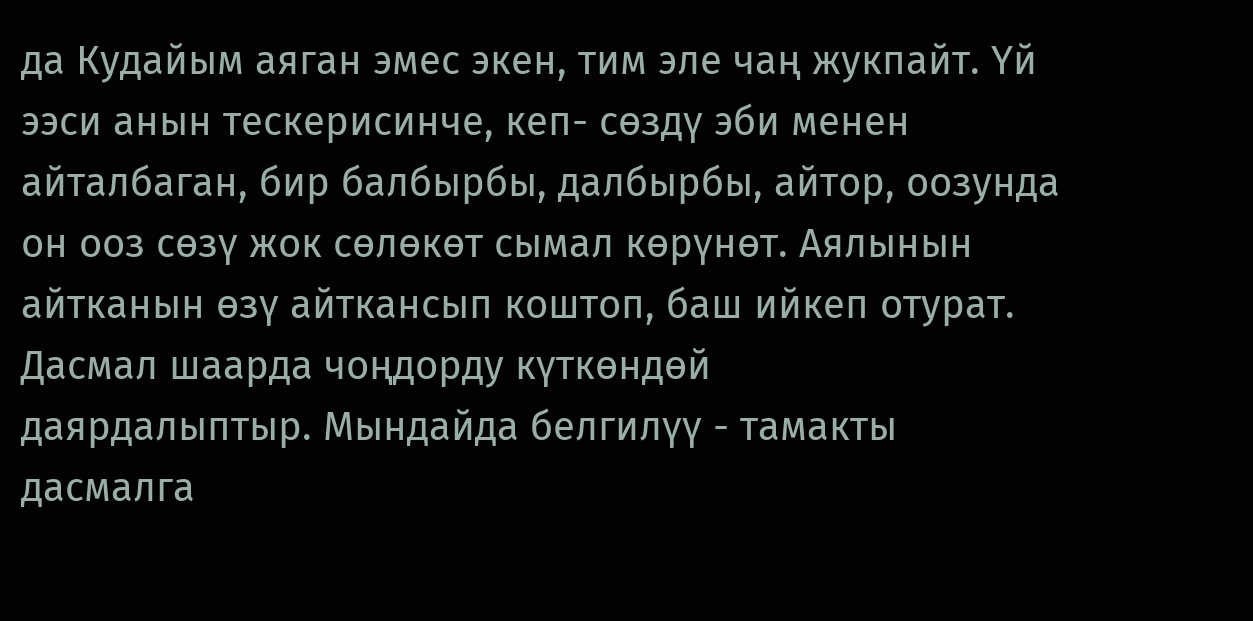да Кудайым аяган эмес экен, тим эле чаң жукпайт. Үй ээси анын тескерисинче, кеп- сөздү эби менен айталбаган, бир балбырбы, далбырбы, айтор, оозунда он ооз сөзү жок сөлөкөт сымал көрүнөт. Аялынын айтканын өзү айткансып коштоп, баш ийкеп отурат. Дасмал шаарда чоңдорду күткөндөй
даярдалыптыр. Мындайда белгилүү - тамакты дасмалга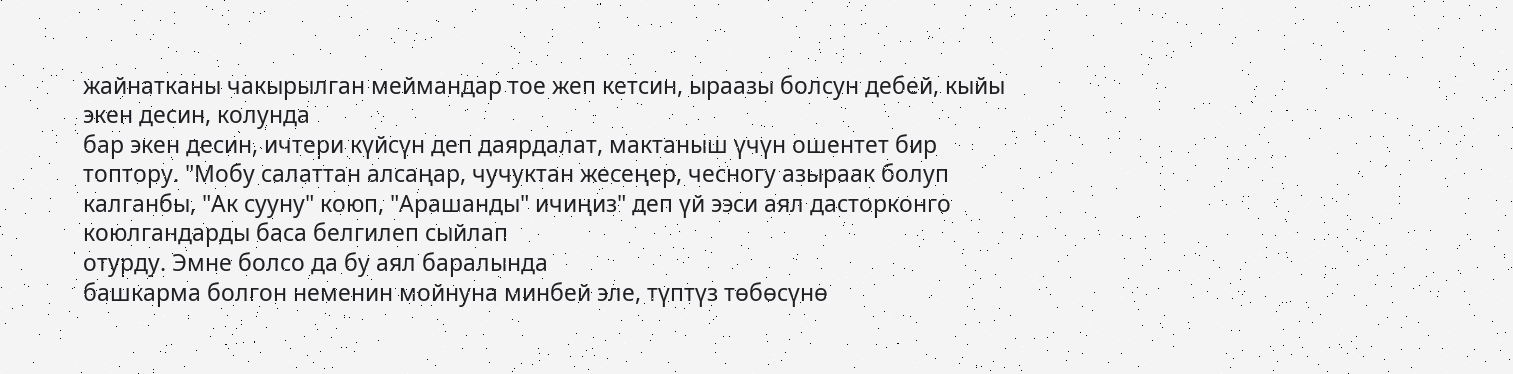жайнатканы чакырылган меймандар тое жеп кетсин, ыраазы болсун дебей, кыйы
экен десин, колунда
бар экен десин, ичтери күйсүн деп даярдалат, мактаныш үчүн ошентет бир топтору. "Мобу салаттан алсаңар, чучуктан жесеңер, чесногу азыраак болуп калганбы, "Ак сууну" коюп, "Арашанды" ичиңиз" деп үй ээси аял дасторконго
коюлгандарды баса белгилеп сыйлап
отурду. Эмне болсо да бу аял баралында
башкарма болгон неменин мойнуна минбей эле, түптүз төбөсүнө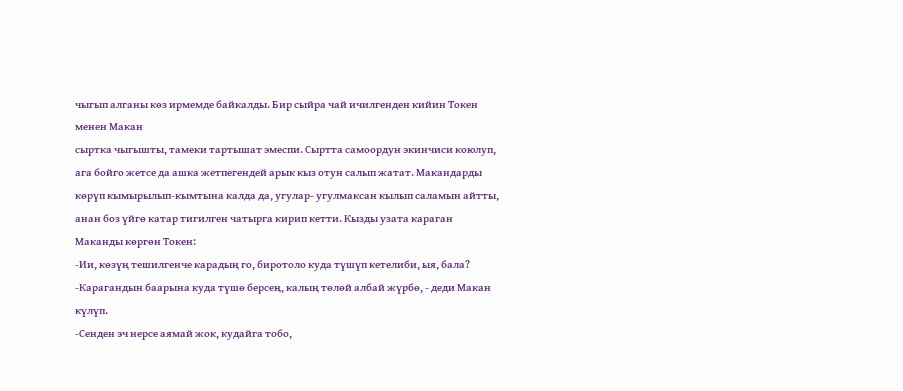чыгып алганы көз ирмемде байкалды. Бир сыйра чай ичилгенден кийин Токен менен Макан
сыртка чыгышты, тамеки тартышат эмеспи. Сыртта самоордун экинчиси коюлуп, ага бойго жетсе да ашка жетпегендей арык кыз отун салып жатат. Макандарды көрүп кымырылып-кымтына калда да, угулар- угулмаксан кылып саламын айтты, анан боз үйгө катар тигилген чатырга кирип кетти. Кызды узата караган Маканды көргөн Токен:
-Ии, көзүң тешилгенче карадың го, биротоло куда түшүп кетелиби, ыя, бала?
-Карагандын баарына куда түшө берсең, калың төлөй албай жүрбө, - деди Макан күлүп.
-Сенден эч нерсе аямай жок, кудайга тобо,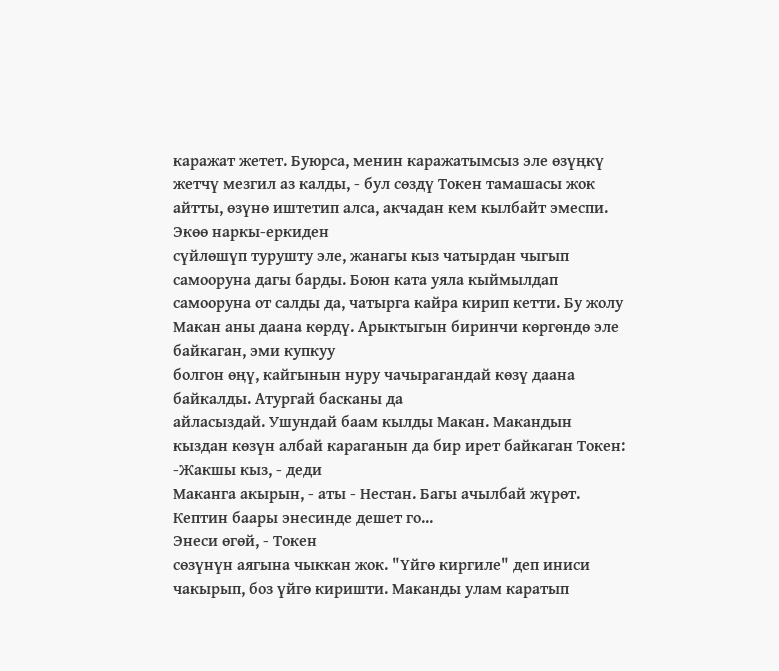каражат жетет. Буюрса, менин каражатымсыз эле өзүңкү жетчү мезгил аз калды, - бул сөздү Токен тамашасы жок айтты, өзүнө иштетип алса, акчадан кем кылбайт эмеспи. Экөө наркы-еркиден
сүйлөшүп турушту эле, жанагы кыз чатырдан чыгып самооруна дагы барды. Боюн ката уяла кыймылдап самооруна от салды да, чатырга кайра кирип кетти. Бу жолу Макан аны даана көрдү. Арыктыгын биринчи көргөндө эле байкаган, эми купкуу
болгон өңү, кайгынын нуру чачырагандай көзү даана байкалды. Атургай басканы да
айласыздай. Ушундай баам кылды Макан. Макандын кыздан көзүн албай караганын да бир ирет байкаган Токен:
-Жакшы кыз, - деди
Маканга акырын, - аты - Нестан. Багы ачылбай жүрөт. Кептин баары энесинде дешет го...
Энеси өгөй, - Токен
сөзүнүн аягына чыккан жок. "Үйгө киргиле" деп иниси чакырып, боз үйгө киришти. Маканды улам каратып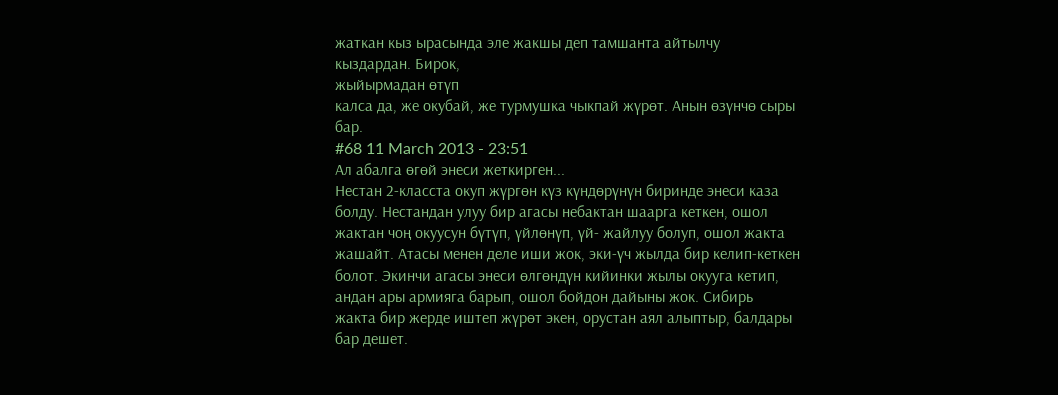жаткан кыз ырасында эле жакшы деп тамшанта айтылчу
кыздардан. Бирок,
жыйырмадан өтүп
калса да, же окубай, же турмушка чыкпай жүрөт. Анын өзүнчө сыры бар.
#68 11 March 2013 - 23:51
Ал абалга өгөй энеси жеткирген...
Нестан 2-класста окуп жүргөн күз күндөрүнүн биринде энеси каза болду. Нестандан улуу бир агасы небактан шаарга кеткен, ошол жактан чоң окуусун бүтүп, үйлөнүп, үй- жайлуу болуп, ошол жакта жашайт. Атасы менен деле иши жок, эки-үч жылда бир келип-кеткен болот. Экинчи агасы энеси өлгөндүн кийинки жылы окууга кетип, андан ары армияга барып, ошол бойдон дайыны жок. Сибирь
жакта бир жерде иштеп жүрөт экен, орустан аял алыптыр, балдары бар дешет.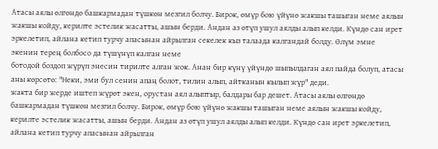Атасы аялы өлгөндө башкармадан түшкөн мезгил болчу. Бирок, өмүр бою үйүнө жакшы ташыган неме аялын жакшы койду, керилте эстелик жасатты, ашын берди. Андан аз өтүп ушул аялды алып келди. Күндө сан ирет эркелетип, айлана кетип турчу апасынан айрылган секелек кыз талаада калгандай болду. Өлүм эмне экенин терең болбосо да түшүнүп калган неме
ботодой боздоп жүрүп энесин тирилте алган жок. Анан бир күнү үйүндө шыпылдаган аял пайда болуп, атасы аны көрсөтө: "Неки, эми бул сенин апаң болот, тилин алып, айтканын кылып жүр" деди.
жакта бир жерде иштеп жүрөт экен, орустан аял алыптыр, балдары бар дешет. Атасы аялы өлгөндө башкармадан түшкөн мезгил болчу. Бирок, өмүр бою үйүнө жакшы ташыган неме аялын жакшы койду, керилте эстелик жасатты, ашын берди. Андан аз өтүп ушул аялды алып келди. Күндө сан ирет эркелетип, айлана кетип турчу апасынан айрылган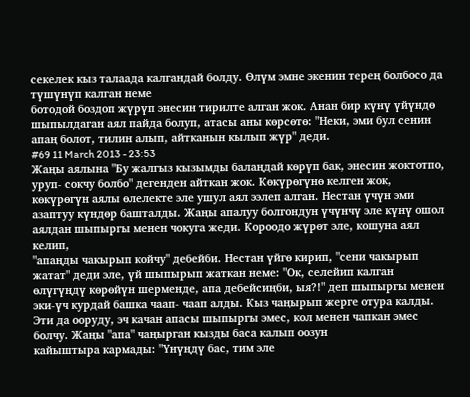секелек кыз талаада калгандай болду. Өлүм эмне экенин терең болбосо да түшүнүп калган неме
ботодой боздоп жүрүп энесин тирилте алган жок. Анан бир күнү үйүндө шыпылдаган аял пайда болуп, атасы аны көрсөтө: "Неки, эми бул сенин апаң болот, тилин алып, айтканын кылып жүр" деди.
#69 11 March 2013 - 23:53
Жаңы аялына "Бу жалгыз кызымды балаңдай көрүп бак, энесин жоктотпо, уруп- сокчу болбо" дегенден айткан жок. Көкүрөгүнө келген жок, көкүрөгүн аялы өлелекте эле ушул аял ээлеп алган. Нестан үчүн эми азаптуу күндөр башталды. Жаңы апалуу болгондун үчүнчү эле күнү ошол аялдан шыпыргы менен чокуга жеди. Короодо жүрөт эле, кошуна аял келип,
"апаңды чакырып койчу" дебейби. Нестан үйгө кирип, "сени чакырып жатат" деди эле, үй шыпырып жаткан неме: "Ок, селейип калган өлүгүңдү көрөйүн шерменде, апа дебейсиңби, ыя?!" деп шыпыргы менен эки-үч курдай башка чаап- чаап алды. Кыз чаңырып жерге отура калды. Эти да ооруду, эч качан апасы шыпыргы эмес, кол менен чапкан эмес болчу. Жаңы "апа" чаңырган кызды баса калып оозун
кайыштыра кармады: "Үнүңдү бас, тим эле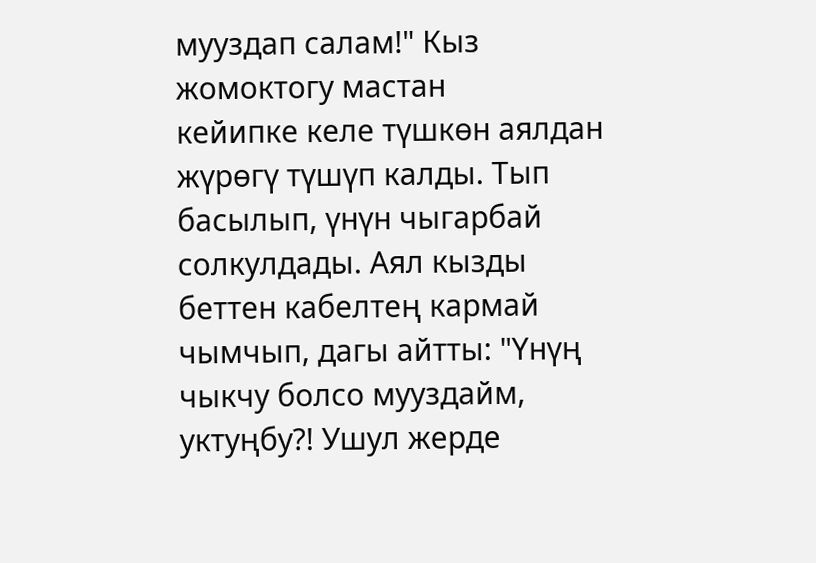мууздап салам!" Кыз жомоктогу мастан
кейипке келе түшкөн аялдан жүрөгү түшүп калды. Тып басылып, үнүн чыгарбай солкулдады. Аял кызды беттен кабелтең кармай чымчып, дагы айтты: "Үнүң чыкчу болсо мууздайм, уктуңбу?! Ушул жерде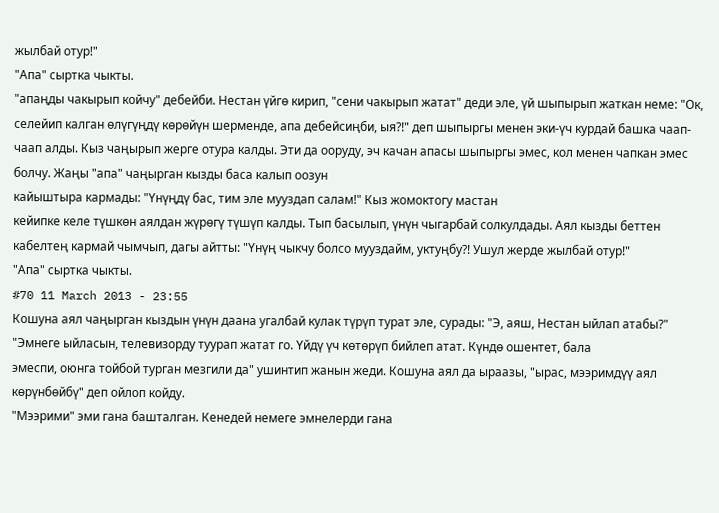жылбай отур!"
"Апа" сыртка чыкты.
"апаңды чакырып койчу" дебейби. Нестан үйгө кирип, "сени чакырып жатат" деди эле, үй шыпырып жаткан неме: "Ок, селейип калган өлүгүңдү көрөйүн шерменде, апа дебейсиңби, ыя?!" деп шыпыргы менен эки-үч курдай башка чаап- чаап алды. Кыз чаңырып жерге отура калды. Эти да ооруду, эч качан апасы шыпыргы эмес, кол менен чапкан эмес болчу. Жаңы "апа" чаңырган кызды баса калып оозун
кайыштыра кармады: "Үнүңдү бас, тим эле мууздап салам!" Кыз жомоктогу мастан
кейипке келе түшкөн аялдан жүрөгү түшүп калды. Тып басылып, үнүн чыгарбай солкулдады. Аял кызды беттен кабелтең кармай чымчып, дагы айтты: "Үнүң чыкчу болсо мууздайм, уктуңбу?! Ушул жерде жылбай отур!"
"Апа" сыртка чыкты.
#70 11 March 2013 - 23:55
Кошуна аял чаңырган кыздын үнүн даана угалбай кулак түрүп турат эле, сурады: "Э, аяш, Нестан ыйлап атабы?" "Эмнеге ыйласын, телевизорду туурап жатат го. Үйдү үч көтөрүп бийлеп атат. Күндө ошентет, бала
эмеспи, оюнга тойбой турган мезгили да" ушинтип жанын жеди. Кошуна аял да ыраазы, "ырас, мээримдүү аял көрүнбөйбү" деп ойлоп койду.
"Мээрими" эми гана башталган. Кенедей немеге эмнелерди гана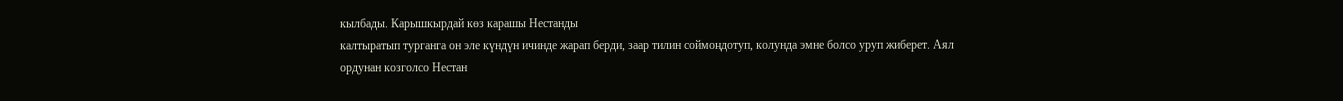кылбады. Карышкырдай көз карашы Нестанды
калтыратып турганга он эле күндүн ичинде жарап берди, заар тилин соймоңдотуп, колунда эмне болсо уруп жиберет. Аял ордунан козголсо Нестан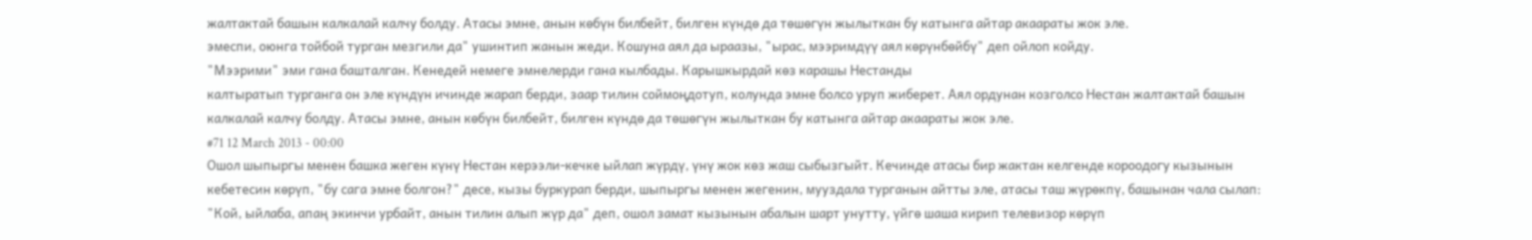жалтактай башын калкалай калчу болду. Атасы эмне, анын көбүн билбейт, билген күндө да төшөгүн жылыткан бу катынга айтар акаараты жок эле.
эмеспи, оюнга тойбой турган мезгили да" ушинтип жанын жеди. Кошуна аял да ыраазы, "ырас, мээримдүү аял көрүнбөйбү" деп ойлоп койду.
"Мээрими" эми гана башталган. Кенедей немеге эмнелерди гана кылбады. Карышкырдай көз карашы Нестанды
калтыратып турганга он эле күндүн ичинде жарап берди, заар тилин соймоңдотуп, колунда эмне болсо уруп жиберет. Аял ордунан козголсо Нестан жалтактай башын калкалай калчу болду. Атасы эмне, анын көбүн билбейт, билген күндө да төшөгүн жылыткан бу катынга айтар акаараты жок эле.
#71 12 March 2013 - 00:00
Ошол шыпыргы менен башка жеген күнү Нестан керээли-кечке ыйлап жүрдү, үнү жок көз жаш сыбызгыйт. Кечинде атасы бир жактан келгенде короодогу кызынын кебетесин көрүп, "бу сага эмне болгон?" десе, кызы буркурап берди, шыпыргы менен жегенин, мууздала турганын айтты эле, атасы таш жүрөкпү, башынан чала сылап:
"Кой, ыйлаба, апаң экинчи урбайт, анын тилин алып жүр да" деп, ошол замат кызынын абалын шарт унутту, үйгө шаша кирип телевизор көрүп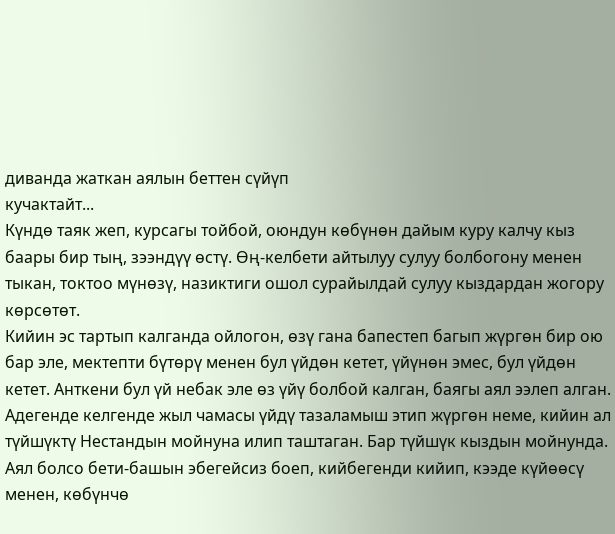диванда жаткан аялын беттен сүйүп
кучактайт...
Күндө таяк жеп, курсагы тойбой, оюндун көбүнөн дайым куру калчу кыз баары бир тың, зээндүү өстү. Өң-келбети айтылуу сулуу болбогону менен тыкан, токтоо мүнөзү, назиктиги ошол сурайылдай сулуу кыздардан жогору көрсөтөт.
Кийин эс тартып калганда ойлогон, өзү гана бапестеп багып жүргөн бир ою бар эле, мектепти бүтөрү менен бул үйдөн кетет, үйүнөн эмес, бул үйдөн кетет. Анткени бул үй небак эле өз үйү болбой калган, баягы аял ээлеп алган. Адегенде келгенде жыл чамасы үйдү тазаламыш этип жүргөн неме, кийин ал түйшүктү Нестандын мойнуна илип таштаган. Бар түйшүк кыздын мойнунда. Аял болсо бети-башын эбегейсиз боеп, кийбегенди кийип, кээде күйөөсү менен, көбүнчө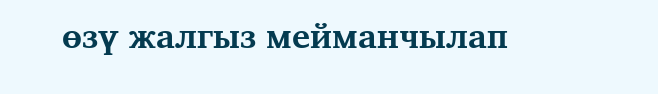өзү жалгыз мейманчылап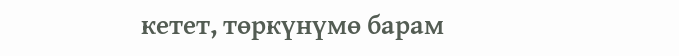кетет, төркүнүмө барам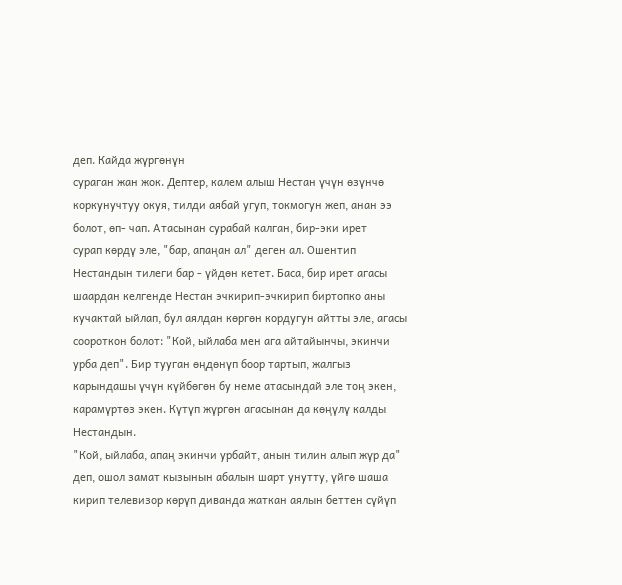деп. Кайда жүргөнүн
сураган жан жок. Дептер, калем алыш Нестан үчүн өзүнчө коркунучтуу окуя, тилди аябай угуп, токмогун жеп, анан ээ болот, өп- чап. Атасынан сурабай калган, бир-эки ирет
сурап көрдү эле, "бар, апаңан ал" деген ал. Ошентип Нестандын тилеги бар - үйдөн кетет. Баса, бир ирет агасы шаардан келгенде Нестан эчкирип-эчкирип биртопко аны кучактай ыйлап, бул аялдан көргөн кордугун айтты эле, агасы соороткон болот: "Кой, ыйлаба мен ага айтайынчы, экинчи урба деп". Бир тууган өңдөнүп боор тартып, жалгыз карындашы үчүн күйбөгөн бу неме атасындай эле тоң экен, карамүртөз экен. Күтүп жүргөн агасынан да көңүлү калды Нестандын.
"Кой, ыйлаба, апаң экинчи урбайт, анын тилин алып жүр да" деп, ошол замат кызынын абалын шарт унутту, үйгө шаша кирип телевизор көрүп диванда жаткан аялын беттен сүйүп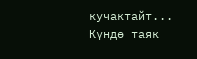кучактайт...
Күндө таяк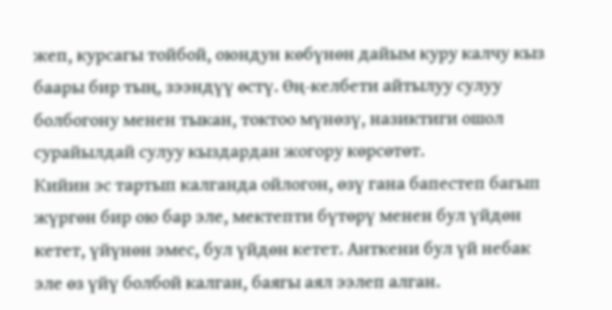жеп, курсагы тойбой, оюндун көбүнөн дайым куру калчу кыз баары бир тың, зээндүү өстү. Өң-келбети айтылуу сулуу болбогону менен тыкан, токтоо мүнөзү, назиктиги ошол сурайылдай сулуу кыздардан жогору көрсөтөт.
Кийин эс тартып калганда ойлогон, өзү гана бапестеп багып жүргөн бир ою бар эле, мектепти бүтөрү менен бул үйдөн кетет, үйүнөн эмес, бул үйдөн кетет. Анткени бул үй небак эле өз үйү болбой калган, баягы аял ээлеп алган.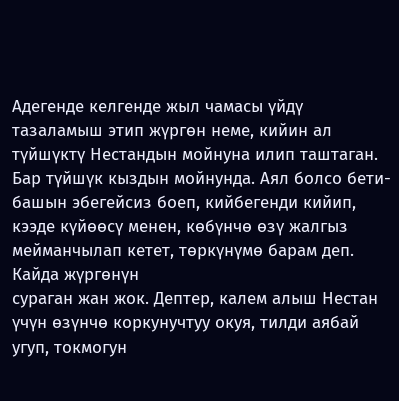Адегенде келгенде жыл чамасы үйдү тазаламыш этип жүргөн неме, кийин ал түйшүктү Нестандын мойнуна илип таштаган. Бар түйшүк кыздын мойнунда. Аял болсо бети-башын эбегейсиз боеп, кийбегенди кийип, кээде күйөөсү менен, көбүнчө өзү жалгыз мейманчылап кетет, төркүнүмө барам деп. Кайда жүргөнүн
сураган жан жок. Дептер, калем алыш Нестан үчүн өзүнчө коркунучтуу окуя, тилди аябай угуп, токмогун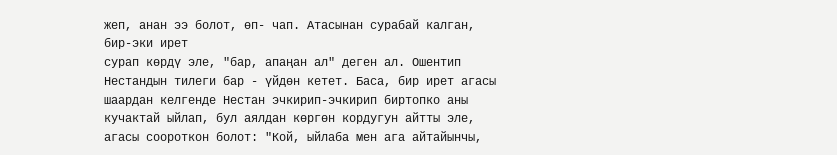жеп, анан ээ болот, өп- чап. Атасынан сурабай калган, бир-эки ирет
сурап көрдү эле, "бар, апаңан ал" деген ал. Ошентип Нестандын тилеги бар - үйдөн кетет. Баса, бир ирет агасы шаардан келгенде Нестан эчкирип-эчкирип биртопко аны кучактай ыйлап, бул аялдан көргөн кордугун айтты эле, агасы соороткон болот: "Кой, ыйлаба мен ага айтайынчы,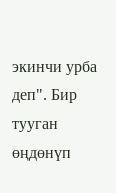экинчи урба деп". Бир тууган өңдөнүп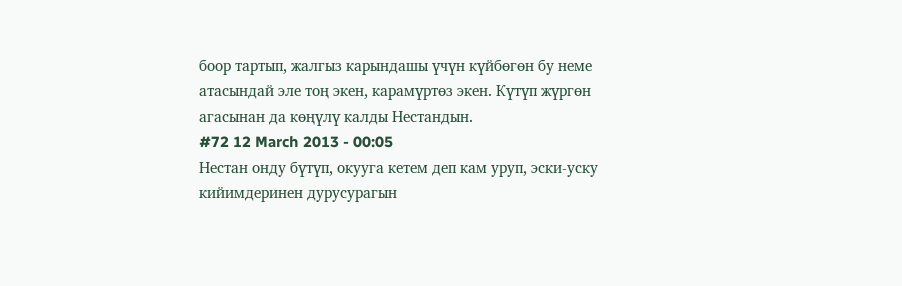боор тартып, жалгыз карындашы үчүн күйбөгөн бу неме атасындай эле тоң экен, карамүртөз экен. Күтүп жүргөн агасынан да көңүлү калды Нестандын.
#72 12 March 2013 - 00:05
Нестан онду бүтүп, окууга кетем деп кам уруп, эски-уску кийимдеринен дурусурагын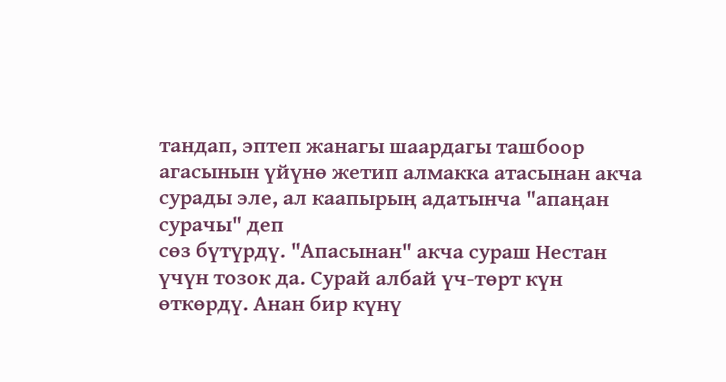тандап, эптеп жанагы шаардагы ташбоор агасынын үйүнө жетип алмакка атасынан акча сурады эле, ал каапырың адатынча "апаңан сурачы" деп
сөз бүтүрдү. "Апасынан" акча сураш Нестан үчүн тозок да. Сурай албай үч-төрт күн өткөрдү. Анан бир күнү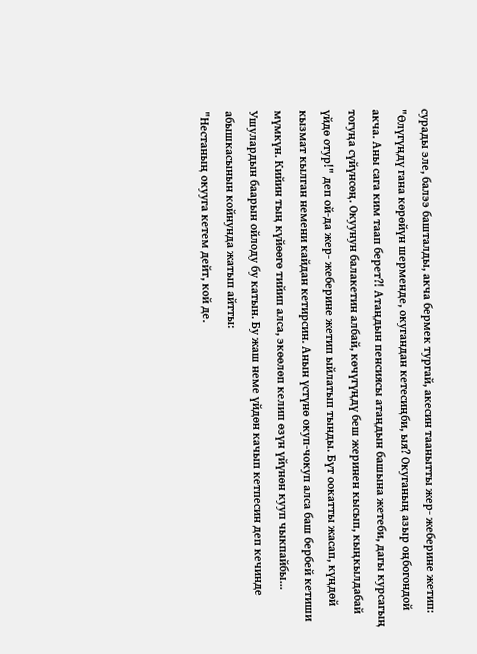сурады эле, балээ башталды, акча бермек тургай, акесин таанытты жер- жеберине жетип:
"Өлүгүңдү гана көрөйүн шерменде, окугандан кетесиңби, ыя? Окуганың азыр оңбогондой акча. Аны сага ким таап берет?! Атаңдын пенсиясы атаңдын башына жетеби, дагы курсагың тогуңа сүйүнсөң. Окуунун балакетин албай, көчүгүңдү беш жеринен кысып, кыңкылдабай үйдө отур!" деп ой-да жер- жеберине жетип ыйлатып тынды. Бүт оокатты жасап, күңдөй кызмат кылган немени кайдан кетирсин. Анын үстүнө окуп-чокуп алса баш бербей кетиши мүмкүн. Кийин тың күйөөгө тийип алса, экөөлөп келип өзүн үйүнөн кууп чыкпайбы... Ушулардын баарын ойлоду бу катын. Бу жаш неме үйдөн качып кетпесин деп кечинде абышкасынын койнунда жатып айтты:
"Нестаның окууга кетем дейт, кой де.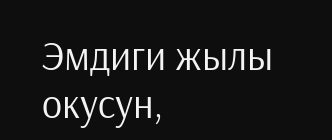Эмдиги жылы окусун,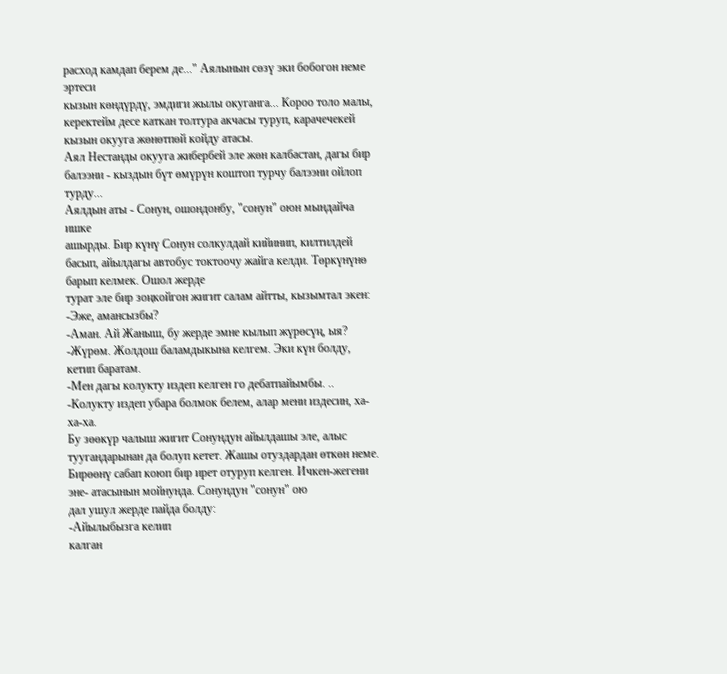расход камдап берем де..." Аялынын сөзү эки бобогон неме эртеси
кызын көндүрдү, эмдиги жылы окуганга... Короо толо малы, керектейм десе каткан толтура акчасы туруп, карачечекей кызын окууга жөнөтпөй койду атасы.
Аял Нестанды окууга жибербей эле жөн калбастан, дагы бир
балээни - кыздын бүт өмүрүн коштоп турчу балээни ойлоп турду...
Аялдын аты - Сонун, ошондонбу, "сонун" оюн мындайча ишке
ашырды. Бир күнү Сонун солкулдай кийинип, килтилдей басып, айылдагы автобус токтоочу жайга келди. Төркүнүнө барып келмек. Ошол жерде
турат эле бир зоңкойгон жигит салам айтты, кызымтал экен:
-Эже, амансызбы?
-Аман. Ай Жаныш, бу жерде эмне кылып жүрөсүң, ыя?
-Жүрөм. Жолдош баламдыкына келгем. Эки күн болду, кетип баратам.
-Мен дагы колукту издеп келген го дебатпайымбы. ..
-Колукту издеп убара болмок белем, алар мени издесин, ха-ха-ха.
Бу зөөкүр чалыш жигит Сонундун айылдашы эле, алыс
туугандарынан да болуп кетет. Жашы отуздардан өткөн неме. Бирөөнү сабап коюп бир ирет отуруп келген. Ичкен-жегени эне- атасынын мойнунда. Сонундун "сонун" ою
дал ушул жерде пайда болду:
-Айылыбызга келип
калган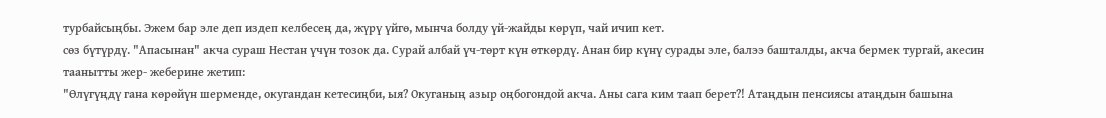турбайсыңбы. Эжем бар эле деп издеп келбесең да, жүрү үйгө, мынча болду үй-жайды көрүп, чай ичип кет.
сөз бүтүрдү. "Апасынан" акча сураш Нестан үчүн тозок да. Сурай албай үч-төрт күн өткөрдү. Анан бир күнү сурады эле, балээ башталды, акча бермек тургай, акесин таанытты жер- жеберине жетип:
"Өлүгүңдү гана көрөйүн шерменде, окугандан кетесиңби, ыя? Окуганың азыр оңбогондой акча. Аны сага ким таап берет?! Атаңдын пенсиясы атаңдын башына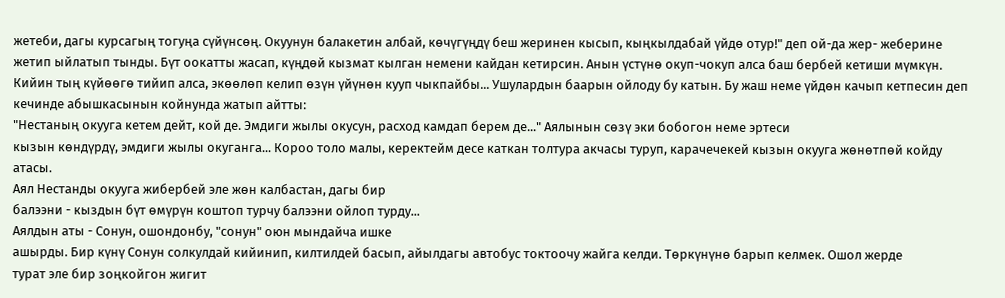жетеби, дагы курсагың тогуңа сүйүнсөң. Окуунун балакетин албай, көчүгүңдү беш жеринен кысып, кыңкылдабай үйдө отур!" деп ой-да жер- жеберине жетип ыйлатып тынды. Бүт оокатты жасап, күңдөй кызмат кылган немени кайдан кетирсин. Анын үстүнө окуп-чокуп алса баш бербей кетиши мүмкүн. Кийин тың күйөөгө тийип алса, экөөлөп келип өзүн үйүнөн кууп чыкпайбы... Ушулардын баарын ойлоду бу катын. Бу жаш неме үйдөн качып кетпесин деп кечинде абышкасынын койнунда жатып айтты:
"Нестаның окууга кетем дейт, кой де. Эмдиги жылы окусун, расход камдап берем де..." Аялынын сөзү эки бобогон неме эртеси
кызын көндүрдү, эмдиги жылы окуганга... Короо толо малы, керектейм десе каткан толтура акчасы туруп, карачечекей кызын окууга жөнөтпөй койду атасы.
Аял Нестанды окууга жибербей эле жөн калбастан, дагы бир
балээни - кыздын бүт өмүрүн коштоп турчу балээни ойлоп турду...
Аялдын аты - Сонун, ошондонбу, "сонун" оюн мындайча ишке
ашырды. Бир күнү Сонун солкулдай кийинип, килтилдей басып, айылдагы автобус токтоочу жайга келди. Төркүнүнө барып келмек. Ошол жерде
турат эле бир зоңкойгон жигит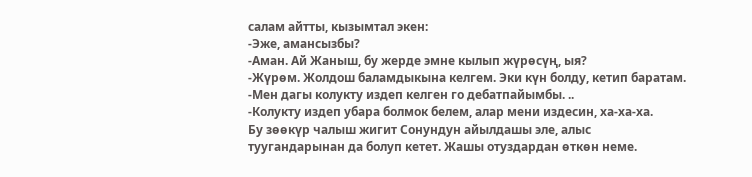салам айтты, кызымтал экен:
-Эже, амансызбы?
-Аман. Ай Жаныш, бу жерде эмне кылып жүрөсүң, ыя?
-Жүрөм. Жолдош баламдыкына келгем. Эки күн болду, кетип баратам.
-Мен дагы колукту издеп келген го дебатпайымбы. ..
-Колукту издеп убара болмок белем, алар мени издесин, ха-ха-ха.
Бу зөөкүр чалыш жигит Сонундун айылдашы эле, алыс
туугандарынан да болуп кетет. Жашы отуздардан өткөн неме.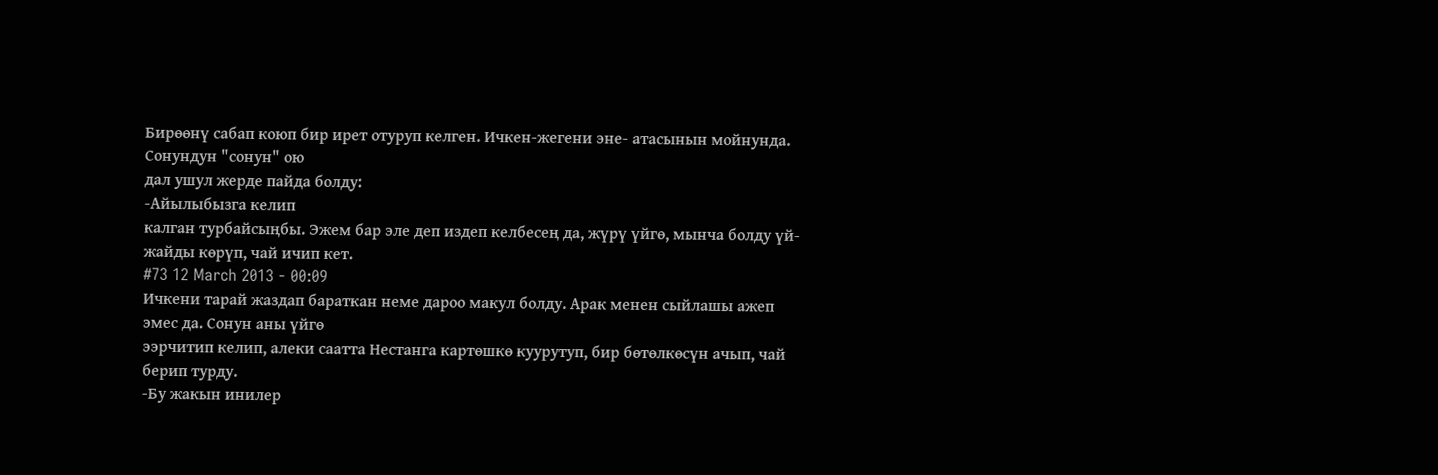Бирөөнү сабап коюп бир ирет отуруп келген. Ичкен-жегени эне- атасынын мойнунда. Сонундун "сонун" ою
дал ушул жерде пайда болду:
-Айылыбызга келип
калган турбайсыңбы. Эжем бар эле деп издеп келбесең да, жүрү үйгө, мынча болду үй-жайды көрүп, чай ичип кет.
#73 12 March 2013 - 00:09
Ичкени тарай жаздап бараткан неме дароо макул болду. Арак менен сыйлашы ажеп эмес да. Сонун аны үйгө
ээрчитип келип, алеки саатта Нестанга картөшкө куурутуп, бир бөтөлкөсүн ачып, чай берип турду.
-Бу жакын инилер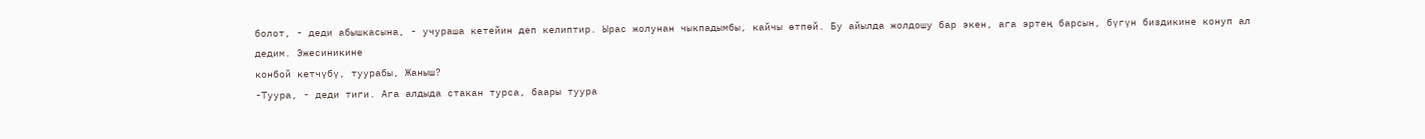болот, - деди абышкасына, - учураша кетейин деп келиптир. Ырас жолунан чыкпадымбы, кайчы өтпөй. Бу айылда жолдошу бар экен, ага эртең барсын, бүгүн биздикине конуп ал
дедим. Эжесиникине
конбой кетчүбү, туурабы, Жаныш?
-Туура, - деди тиги. Ага алдыда стакан турса, баары туура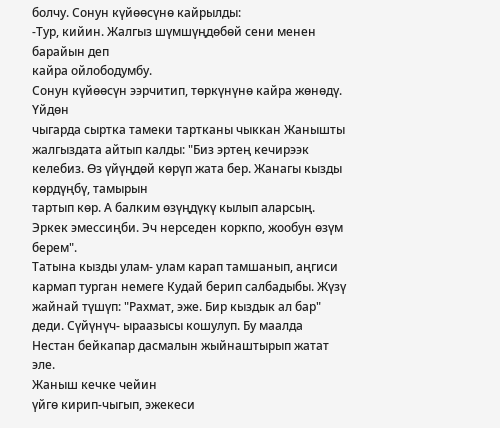болчу. Сонун күйөөсүнө кайрылды:
-Тур, кийин. Жалгыз шүмшүңдөбөй сени менен барайын деп
кайра ойлободумбу.
Сонун күйөөсүн ээрчитип, төркүнүнө кайра жөнөдү. Үйдөн
чыгарда сыртка тамеки тартканы чыккан Жанышты жалгыздата айтып калды: "Биз эртең кечирээк келебиз. Өз үйүңдөй көрүп жата бер. Жанагы кызды көрдүңбү, тамырын
тартып көр. А балким өзүңдүкү кылып аларсың. Эркек эмессиңби. Эч нерседен коркпо, жообун өзүм берем".
Татына кызды улам- улам карап тамшанып, аңгиси кармап турган немеге Кудай берип салбадыбы. Жүзү жайнай түшүп: "Рахмат, эже. Бир кыздык ал бар" деди. Сүйүнүч- ыраазысы кошулуп. Бу маалда Нестан бейкапар дасмалын жыйнаштырып жатат эле.
Жаныш кечке чейин
үйгө кирип-чыгып, эжекеси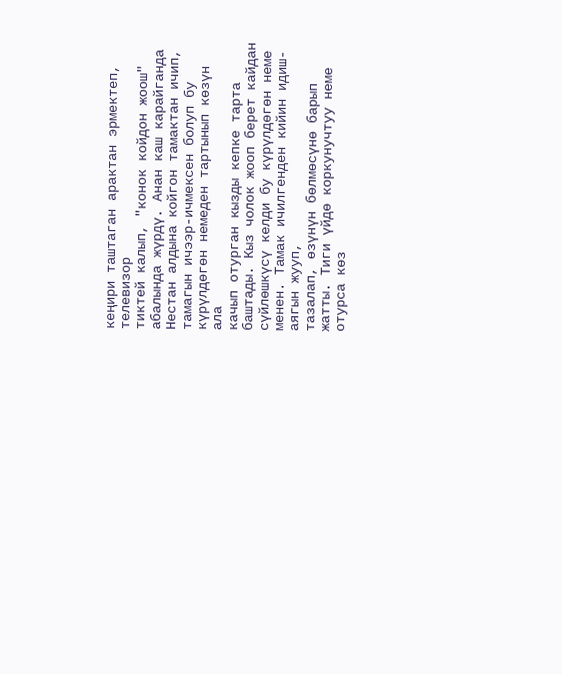кеңири таштаган арактан эрмектеп, телевизор
тиктей калып, "конок койдон жоош" абалында жүрдү. Анан каш карайганда Нестан алдына койгон тамактан ичип, тамагын ичээр-ичмексен болуп бу күрүлдөгөн немеден тартынып көзүн ала
качып отурган кызды кепке тарта баштады. Кыз чолок жооп берет кайдан сүйлөшкүсү келди бу күрүлдөгөн неме менен. Тамак ичилгенден кийин идиш-аягын жууп,
тазалап, өзүнүн бөлмөсүнө барып жатты. Тиги үйдө коркунучтуу неме
отурса көз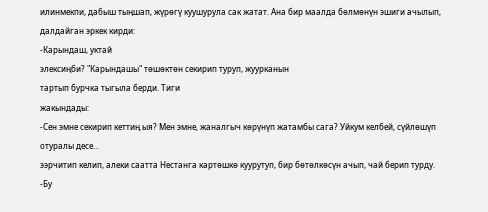илинмекпи, дабыш тыңшап, жүрөгү куушурула сак жатат. Ана бир маалда бөлмөнүн эшиги ачылып, далдайган эркек кирди:
-Карындаш, уктай
элексиңби? "Карындашы" төшөктөн секирип туруп, жуурканын
тартып бурчка тыгыла берди. Тиги
жакындады:
-Сен эмне секирип кеттиң ыя? Мен эмне, жаналгыч көрүнүп жатамбы сага? Уйкум келбей, сүйлөшүп отуралы десе...
ээрчитип келип, алеки саатта Нестанга картөшкө куурутуп, бир бөтөлкөсүн ачып, чай берип турду.
-Бу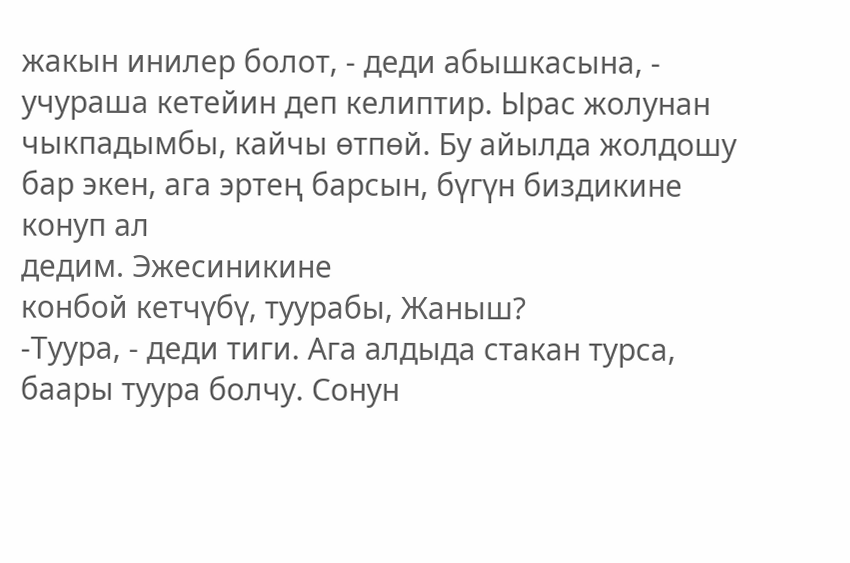жакын инилер болот, - деди абышкасына, - учураша кетейин деп келиптир. Ырас жолунан чыкпадымбы, кайчы өтпөй. Бу айылда жолдошу бар экен, ага эртең барсын, бүгүн биздикине конуп ал
дедим. Эжесиникине
конбой кетчүбү, туурабы, Жаныш?
-Туура, - деди тиги. Ага алдыда стакан турса, баары туура болчу. Сонун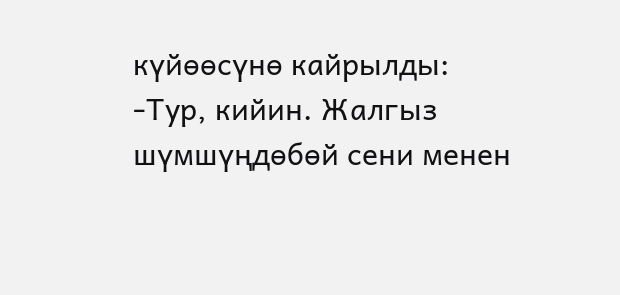күйөөсүнө кайрылды:
-Тур, кийин. Жалгыз шүмшүңдөбөй сени менен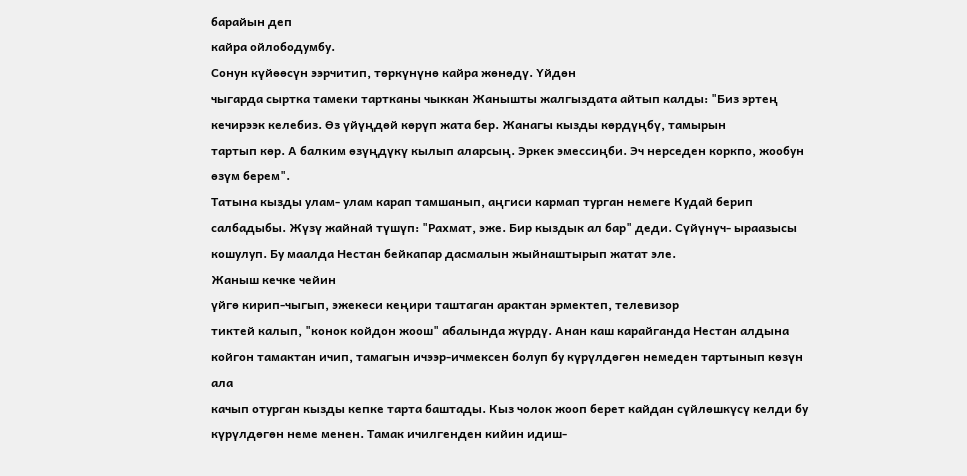барайын деп
кайра ойлободумбу.
Сонун күйөөсүн ээрчитип, төркүнүнө кайра жөнөдү. Үйдөн
чыгарда сыртка тамеки тартканы чыккан Жанышты жалгыздата айтып калды: "Биз эртең кечирээк келебиз. Өз үйүңдөй көрүп жата бер. Жанагы кызды көрдүңбү, тамырын
тартып көр. А балким өзүңдүкү кылып аларсың. Эркек эмессиңби. Эч нерседен коркпо, жообун өзүм берем".
Татына кызды улам- улам карап тамшанып, аңгиси кармап турган немеге Кудай берип салбадыбы. Жүзү жайнай түшүп: "Рахмат, эже. Бир кыздык ал бар" деди. Сүйүнүч- ыраазысы кошулуп. Бу маалда Нестан бейкапар дасмалын жыйнаштырып жатат эле.
Жаныш кечке чейин
үйгө кирип-чыгып, эжекеси кеңири таштаган арактан эрмектеп, телевизор
тиктей калып, "конок койдон жоош" абалында жүрдү. Анан каш карайганда Нестан алдына койгон тамактан ичип, тамагын ичээр-ичмексен болуп бу күрүлдөгөн немеден тартынып көзүн ала
качып отурган кызды кепке тарта баштады. Кыз чолок жооп берет кайдан сүйлөшкүсү келди бу күрүлдөгөн неме менен. Тамак ичилгенден кийин идиш-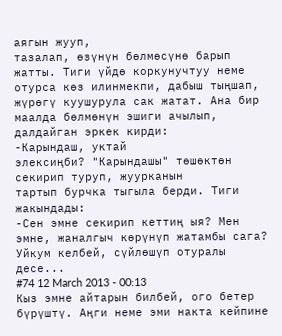аягын жууп,
тазалап, өзүнүн бөлмөсүнө барып жатты. Тиги үйдө коркунучтуу неме
отурса көз илинмекпи, дабыш тыңшап, жүрөгү куушурула сак жатат. Ана бир маалда бөлмөнүн эшиги ачылып, далдайган эркек кирди:
-Карындаш, уктай
элексиңби? "Карындашы" төшөктөн секирип туруп, жуурканын
тартып бурчка тыгыла берди. Тиги
жакындады:
-Сен эмне секирип кеттиң ыя? Мен эмне, жаналгыч көрүнүп жатамбы сага? Уйкум келбей, сүйлөшүп отуралы десе...
#74 12 March 2013 - 00:13
Кыз эмне айтарын билбей, ого бетер бүрүштү. Аңги неме эми накта кейпине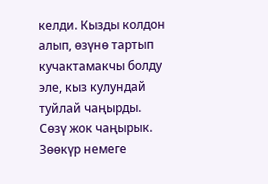келди. Кызды колдон алып, өзүнө тартып кучактамакчы болду эле, кыз кулундай туйлай чаңырды. Сөзү жок чаңырык. Зөөкүр немеге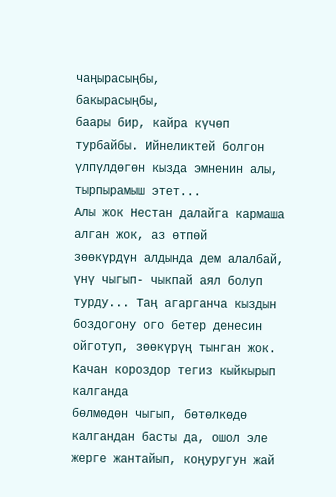чаңырасыңбы,
бакырасыңбы,
баары бир, кайра күчөп турбайбы. Ийнеликтей болгон үлпүлдөгөн кызда эмненин алы, тырпырамыш этет...
Алы жок Нестан далайга кармаша алган жок, аз өтпөй
зөөкүрдүн алдында дем алалбай, үнү чыгып- чыкпай аял болуп турду... Таң агарганча кыздын боздогону ого бетер денесин ойготуп, зөөкүрүң тынган жок. Качан короздор тегиз кыйкырып калганда
бөлмөдөн чыгып, бөтөлкөдө калгандан басты да, ошол эле жерге жантайып, коңуругун жай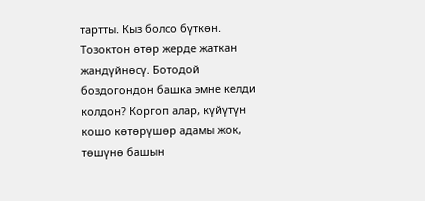тартты. Кыз болсо бүткөн. Тозоктон өтөр жерде жаткан жандүйнөсү. Ботодой боздогондон башка эмне келди колдон? Коргоп алар, күйүтүн кошо көтөрүшөр адамы жок, төшүнө башын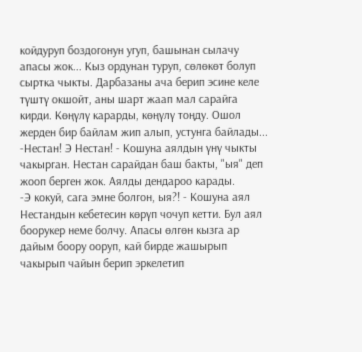койдуруп боздогонун угуп, башынан сылачу апасы жок... Кыз ордунан туруп, сөлөкөт болуп сыртка чыкты. Дарбазаны ача берип эсине келе түштү окшойт, аны шарт жаап мал сарайга кирди. Көңүлү карарды, көңүлү тоңду. Ошол жерден бир байлам жип алып, устунга байлады...
-Нестан! Э Нестан! - Кошуна аялдын үнү чыкты чакырган. Нестан сарайдан баш бакты, "ыя" деп жооп берген жок. Аялды дендароо карады.
-Э кокуй, сага эмне болгон, ыя?! - Кошуна аял Нестандын кебетесин көрүп чочуп кетти. Бул аял боорукер неме болчу. Апасы өлгөн кызга ар дайым боору ооруп, кай бирде жашырып чакырып чайын берип эркелетип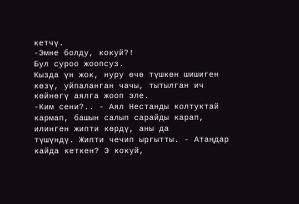кетчү.
-Эмне болду, кокуй?!
Бул суроо жоопсуз.
Кызда үн жок, нуру өчө түшкөн шишиген көзү, уйпаланган чачы, тытылган ич көйнөгү аялга жооп эле.
-Ким сени?.. - Аял Нестанды колтуктай
кармап, башын салып сарайды карап, илинген жипти көрдү, аны да
түшүндү. Жипти чечип ыргытты. - Атаңдар кайда кеткен? Э кокуй,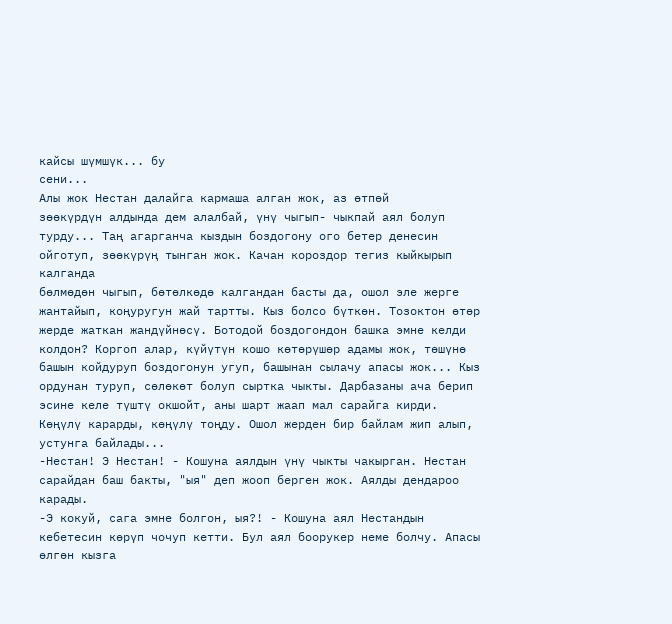кайсы шүмшүк... бу
сени...
Алы жок Нестан далайга кармаша алган жок, аз өтпөй
зөөкүрдүн алдында дем алалбай, үнү чыгып- чыкпай аял болуп турду... Таң агарганча кыздын боздогону ого бетер денесин ойготуп, зөөкүрүң тынган жок. Качан короздор тегиз кыйкырып калганда
бөлмөдөн чыгып, бөтөлкөдө калгандан басты да, ошол эле жерге жантайып, коңуругун жай тартты. Кыз болсо бүткөн. Тозоктон өтөр жерде жаткан жандүйнөсү. Ботодой боздогондон башка эмне келди колдон? Коргоп алар, күйүтүн кошо көтөрүшөр адамы жок, төшүнө башын койдуруп боздогонун угуп, башынан сылачу апасы жок... Кыз ордунан туруп, сөлөкөт болуп сыртка чыкты. Дарбазаны ача берип эсине келе түштү окшойт, аны шарт жаап мал сарайга кирди. Көңүлү карарды, көңүлү тоңду. Ошол жерден бир байлам жип алып, устунга байлады...
-Нестан! Э Нестан! - Кошуна аялдын үнү чыкты чакырган. Нестан сарайдан баш бакты, "ыя" деп жооп берген жок. Аялды дендароо карады.
-Э кокуй, сага эмне болгон, ыя?! - Кошуна аял Нестандын кебетесин көрүп чочуп кетти. Бул аял боорукер неме болчу. Апасы өлгөн кызга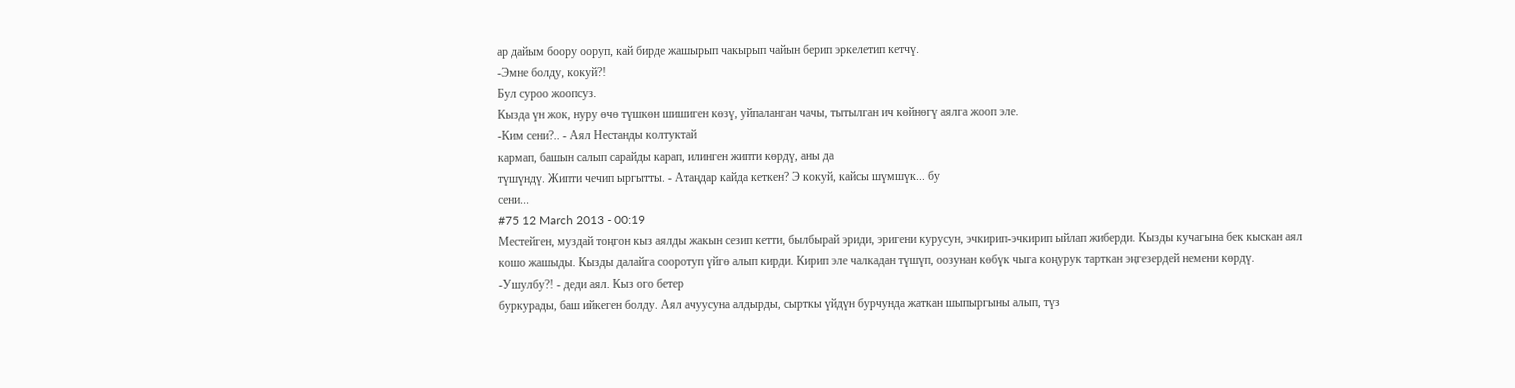ар дайым боору ооруп, кай бирде жашырып чакырып чайын берип эркелетип кетчү.
-Эмне болду, кокуй?!
Бул суроо жоопсуз.
Кызда үн жок, нуру өчө түшкөн шишиген көзү, уйпаланган чачы, тытылган ич көйнөгү аялга жооп эле.
-Ким сени?.. - Аял Нестанды колтуктай
кармап, башын салып сарайды карап, илинген жипти көрдү, аны да
түшүндү. Жипти чечип ыргытты. - Атаңдар кайда кеткен? Э кокуй, кайсы шүмшүк... бу
сени...
#75 12 March 2013 - 00:19
Местейген, муздай тоңгон кыз аялды жакын сезип кетти, былбырай эриди, эригени курусун, эчкирип-эчкирип ыйлап жиберди. Кызды кучагына бек кыскан аял кошо жашыды. Кызды далайга сооротуп үйгө алып кирди. Кирип эле чалкадан түшүп, оозунан көбүк чыга коңурук тарткан эңгезердей немени көрдү.
-Ушулбу?! - деди аял. Кыз ого бетер
буркурады, баш ийкеген болду. Аял ачуусуна алдырды, сырткы үйдүн бурчунда жаткан шыпыргыны алып, түз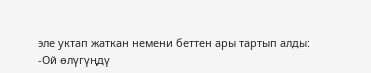эле уктап жаткан немени беттен ары тартып алды:
-Ой өлүгүңдү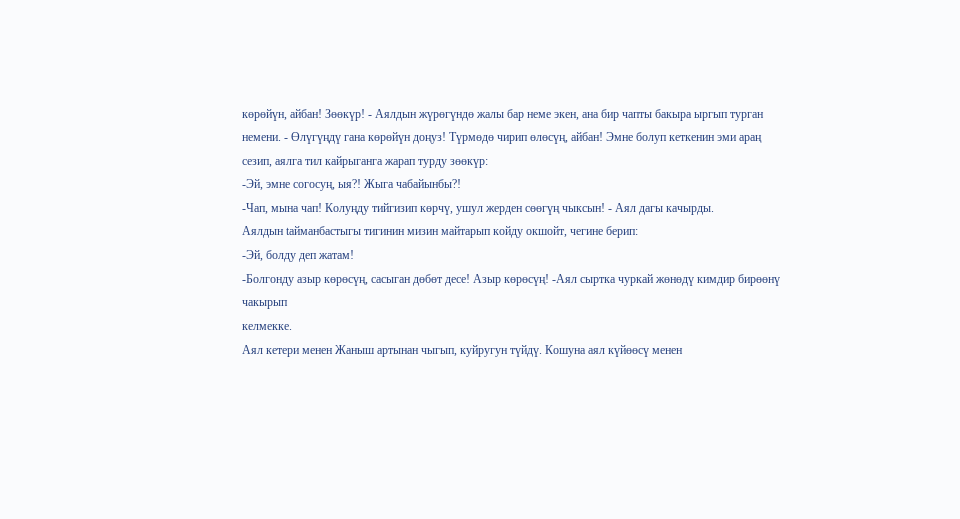көрөйүн, айбан! Зөөкүр! - Аялдын жүрөгүндө жалы бар неме экен, ана бир чапты бакыра ыргып турган немени. - Өлүгүңдү гана көрөйүн доңуз! Түрмөдө чирип өлөсүң, айбан! Эмне болуп кеткенин эми араң сезип, аялга тил кайрыганга жарап турду зөөкүр:
-Эй, эмне согосуң, ыя?! Жыга чабайынбы?!
-Чап, мына чап! Колуңду тийгизип көрчү, ушул жерден сөөгүң чыксын! - Аял дагы качырды.
Аялдын tайманбастыгы тигинин мизин майтарып койду окшойт, чегине берип:
-Эй, болду деп жатам!
-Болгонду азыр көрөсүң, сасыган дөбөт десе! Азыр көрөсүң! -Аял сыртка чуркай жөнөдү кимдир бирөөнү чакырып
келмекке.
Аял кетери менен Жаныш артынан чыгып, куйругун түйдү. Кошуна аял күйөөсү менен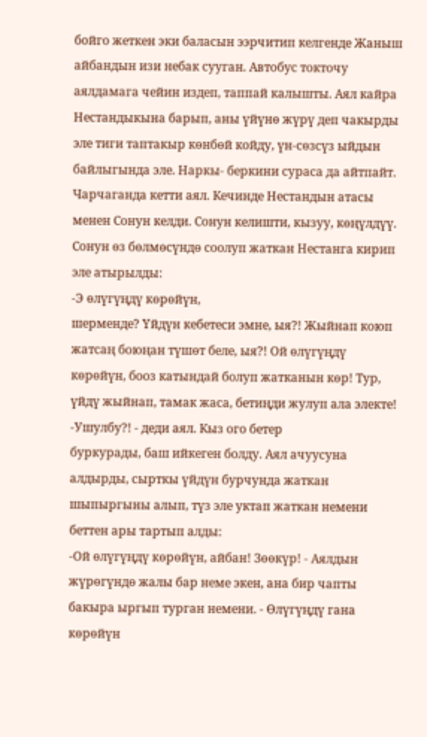бойго жеткен эки баласын ээрчитип келгенде Жаныш айбандын изи небак сууган. Автобус токточу аялдамага чейин издеп, таппай калышты. Аял кайра
Нестандыкына барып, аны үйүнө жүрү деп чакырды эле тиги таптакыр көнбөй койду, үн-сөзсүз ыйдын байлыгында эле. Наркы- беркини сураса да айтпайт. Чарчаганда кетти аял. Кечинде Нестандын атасы менен Сонун келди. Сонун келишти, кызуу, көңүлдүү. Сонун өз бөлмөсүндө соолуп жаткан Нестанга кирип эле атырылды:
-Э өлүгүңдү көрөйүн,
шерменде? Үйдүн кебетеси эмне, ыя?! Жыйнап коюп жатсаң боюңан түшөт беле, ыя?! Ой өлүгүңдү көрөйүн, бооз катындай болуп жатканын көр! Тур, үйдү жыйнап, тамак жаса, бетиңди жулуп ала электе!
-Ушулбу?! - деди аял. Кыз ого бетер
буркурады, баш ийкеген болду. Аял ачуусуна алдырды, сырткы үйдүн бурчунда жаткан шыпыргыны алып, түз эле уктап жаткан немени беттен ары тартып алды:
-Ой өлүгүңдү көрөйүн, айбан! Зөөкүр! - Аялдын жүрөгүндө жалы бар неме экен, ана бир чапты бакыра ыргып турган немени. - Өлүгүңдү гана көрөйүн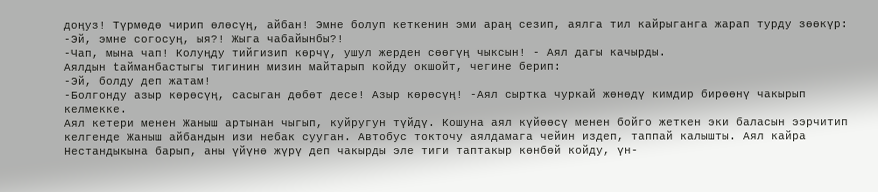доңуз! Түрмөдө чирип өлөсүң, айбан! Эмне болуп кеткенин эми араң сезип, аялга тил кайрыганга жарап турду зөөкүр:
-Эй, эмне согосуң, ыя?! Жыга чабайынбы?!
-Чап, мына чап! Колуңду тийгизип көрчү, ушул жерден сөөгүң чыксын! - Аял дагы качырды.
Аялдын tайманбастыгы тигинин мизин майтарып койду окшойт, чегине берип:
-Эй, болду деп жатам!
-Болгонду азыр көрөсүң, сасыган дөбөт десе! Азыр көрөсүң! -Аял сыртка чуркай жөнөдү кимдир бирөөнү чакырып
келмекке.
Аял кетери менен Жаныш артынан чыгып, куйругун түйдү. Кошуна аял күйөөсү менен бойго жеткен эки баласын ээрчитип келгенде Жаныш айбандын изи небак сууган. Автобус токточу аялдамага чейин издеп, таппай калышты. Аял кайра
Нестандыкына барып, аны үйүнө жүрү деп чакырды эле тиги таптакыр көнбөй койду, үн-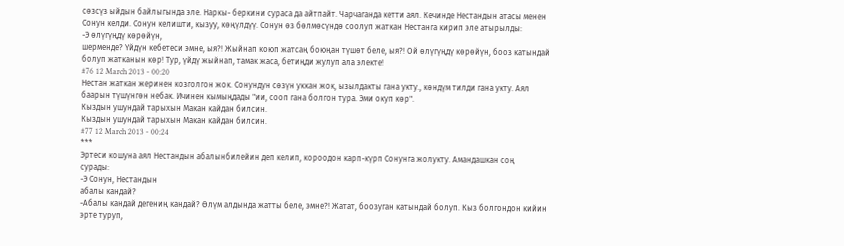сөзсүз ыйдын байлыгында эле. Наркы- беркини сураса да айтпайт. Чарчаганда кетти аял. Кечинде Нестандын атасы менен Сонун келди. Сонун келишти, кызуу, көңүлдүү. Сонун өз бөлмөсүндө соолуп жаткан Нестанга кирип эле атырылды:
-Э өлүгүңдү көрөйүн,
шерменде? Үйдүн кебетеси эмне, ыя?! Жыйнап коюп жатсаң боюңан түшөт беле, ыя?! Ой өлүгүңдү көрөйүн, бооз катындай болуп жатканын көр! Тур, үйдү жыйнап, тамак жаса, бетиңди жулуп ала электе!
#76 12 March 2013 - 00:20
Нестан жаткан жеринен козголгон жок. Сонундун сөзүн уккан жок, ызылдакты гана укту., көндүм тилди гана укту. Аял баарын түшүнгөн небак. Ичинен кымыңдады "ии, сооп гана болгон тура. Эми окуп көр".
Кыздын ушундай тарыхын Макан кайдан билсин.
Кыздын ушундай тарыхын Макан кайдан билсин.
#77 12 March 2013 - 00:24
***
Эртеси кошуна аял Нестандын абалынбилейин деп келип, короодон карп-күрп Сонунга жолукту. Амандашкан соң
сурады:
-Э Сонун, Нестандын
абалы кандай?
-Абалы кандай дегениң кандай? Өлүм алдында жатты беле, эмне?! Жатат, боозуган катындай болуп. Кыз болгондон кийин эрте туруп,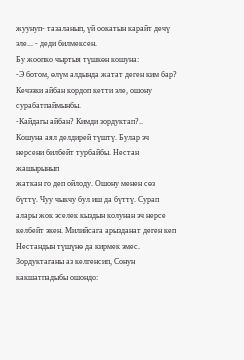жуунуп- тазаланып, үй оокатын карайт дечү эле... - деди билмексен.
Бу жоопко чыртыя түшкөн кошуна:
-Э ботом, өлүм алдында жатат деген ким бар? Кечээки айбан кордоп кетти эле, ошону сурабатпаймынбы.
-Кайдагы айбан? Кимди зордуктап?..
Кошуна аял делдирей түштү. Булар эч нерсени билбейт турбайбы. Нестан жашырынып
жаткан го деп oйлоду. Ошону менен сөз бүттү. Чуу чыкчу бул иш да бүттү. Сурап алары жок эселек кыздын колунан эч нерсе келбейт экен. Милийсага арызданат деген кеп Нестандын түшүнө да кирмек эмес. Зордуктаганы аз келгенсип, Сонун какшатпадыбы ошондо: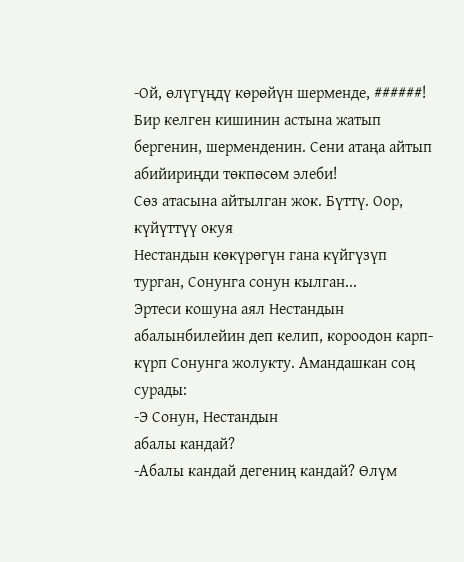-Ой, өлүгүңдү көрөйүн шерменде, ######! Бир келген кишинин астына жатып бергенин, шерменденин. Сени атаңа айтып абийириңди төкпөсөм элеби!
Сөз атасына айтылган жок. Бүттү. Оор, күйүттүү окуя
Нестандын көкүрөгүн гана күйгүзүп турган, Сонунга сонун кылган...
Эртеси кошуна аял Нестандын абалынбилейин деп келип, короодон карп-күрп Сонунга жолукту. Амандашкан соң
сурады:
-Э Сонун, Нестандын
абалы кандай?
-Абалы кандай дегениң кандай? Өлүм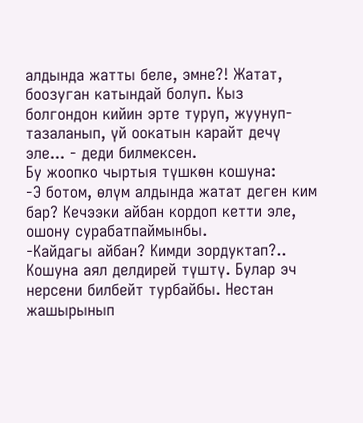алдында жатты беле, эмне?! Жатат, боозуган катындай болуп. Кыз болгондон кийин эрте туруп, жуунуп- тазаланып, үй оокатын карайт дечү эле... - деди билмексен.
Бу жоопко чыртыя түшкөн кошуна:
-Э ботом, өлүм алдында жатат деген ким бар? Кечээки айбан кордоп кетти эле, ошону сурабатпаймынбы.
-Кайдагы айбан? Кимди зордуктап?..
Кошуна аял делдирей түштү. Булар эч нерсени билбейт турбайбы. Нестан жашырынып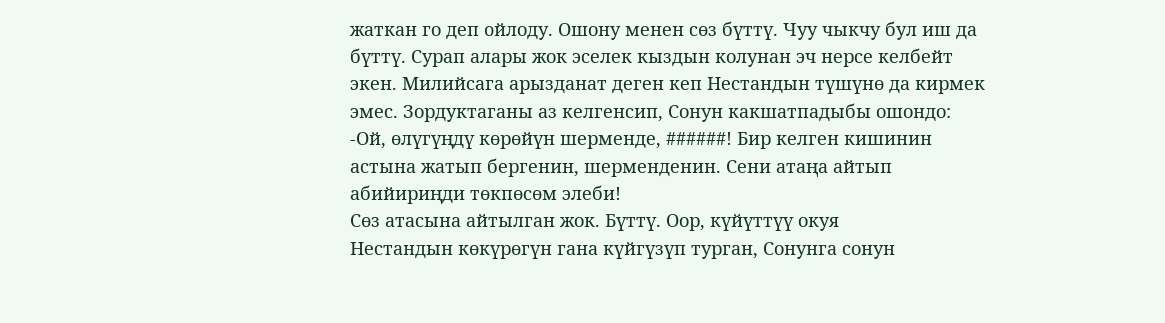жаткан го деп oйлоду. Ошону менен сөз бүттү. Чуу чыкчу бул иш да бүттү. Сурап алары жок эселек кыздын колунан эч нерсе келбейт экен. Милийсага арызданат деген кеп Нестандын түшүнө да кирмек эмес. Зордуктаганы аз келгенсип, Сонун какшатпадыбы ошондо:
-Ой, өлүгүңдү көрөйүн шерменде, ######! Бир келген кишинин астына жатып бергенин, шерменденин. Сени атаңа айтып абийириңди төкпөсөм элеби!
Сөз атасына айтылган жок. Бүттү. Оор, күйүттүү окуя
Нестандын көкүрөгүн гана күйгүзүп турган, Сонунга сонун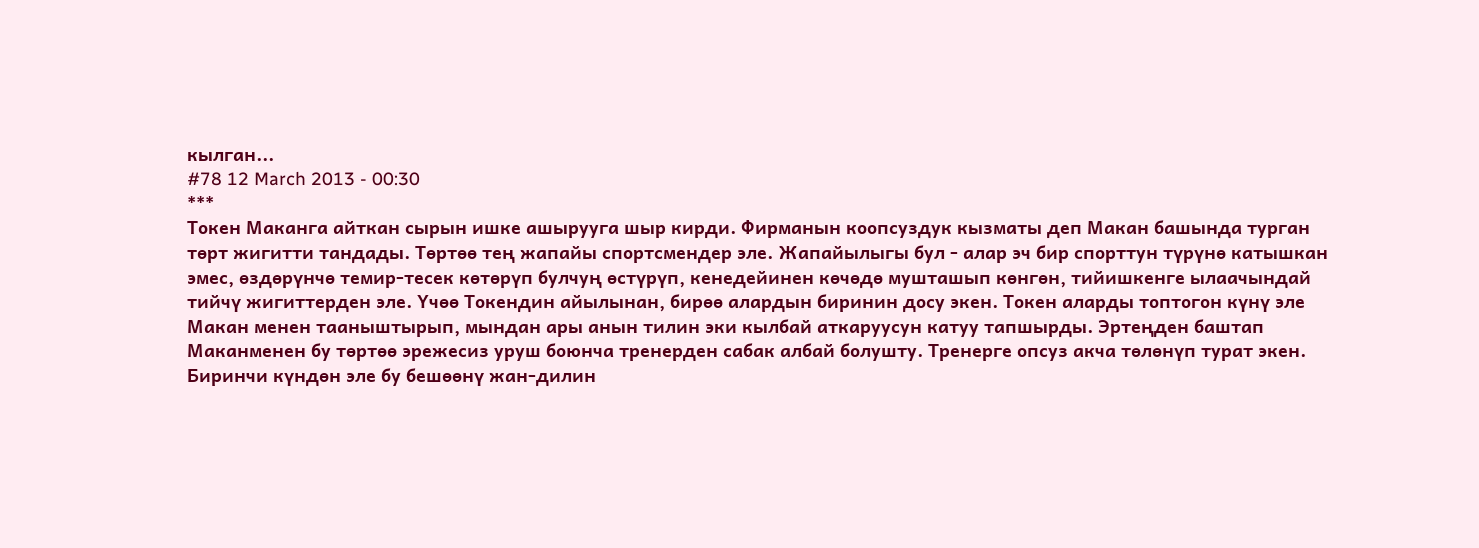кылган...
#78 12 March 2013 - 00:30
***
Токен Маканга айткан сырын ишке ашырууга шыр кирди. Фирманын коопсуздук кызматы деп Макан башында турган төрт жигитти тандады. Төртөө тең жапайы спортсмендер эле. Жапайылыгы бул - алар эч бир спорттун түрүнө катышкан эмес, өздөрүнчө темир-тесек көтөрүп булчуң өстүрүп, кенедейинен көчөдө мушташып көнгөн, тийишкенге ылаачындай тийчү жигиттерден эле. Үчөө Токендин айылынан, бирөө алардын биринин досу экен. Токен аларды топтогон күнү эле Макан менен тааныштырып, мындан ары анын тилин эки кылбай аткаруусун катуу тапшырды. Эртеңден баштап Маканменен бу төртөө эрежесиз уруш боюнча тренерден сабак албай болушту. Тренерге опсуз акча төлөнүп турат экен. Биринчи күндөн эле бу бешөөнү жан-дилин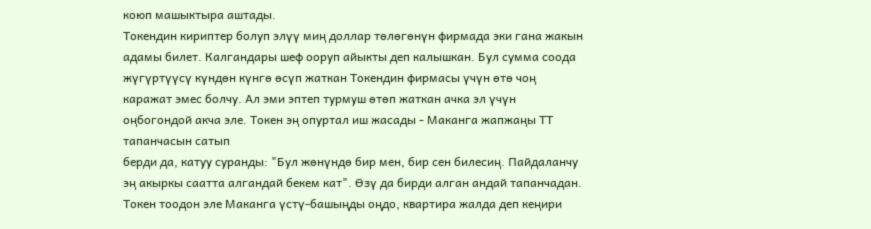коюп машыктыра аштады.
Токендин кириптер болуп элүү миң доллар төлөгөнүн фирмада эки гана жакын адамы билет. Калгандары шеф ооруп айыкты деп калышкан. Бул сумма соода жүгүртүүсү күндөн күнгө өсүп жаткан Токендин фирмасы үчүн өтө чоң каражат эмес болчу. Ал эми эптеп турмуш өтөп жаткан ачка эл үчүн оңбогондой акча эле. Токен эң опуртал иш жасады - Маканга жапжаңы ТТ тапанчасын сатып
берди да, катуу суранды: "Бул жөнүндө бир мен, бир сен билесиң. Пайдаланчу эң акыркы саатта алгандай бекем кат". Өзү да бирди алган андай тапанчадан. Токен тоодон эле Маканга үстү-башыңды оңдо, квартира жалда деп кеңири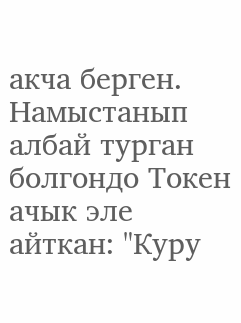акча берген. Намыстанып албай турган болгондо Токен ачык эле айткан: "Куру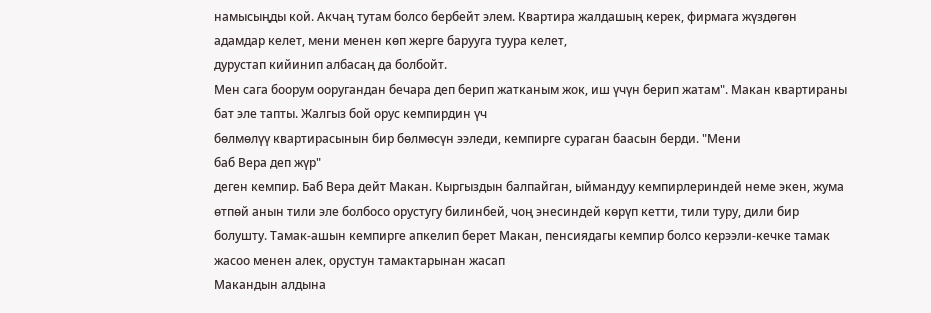намысыңды кой. Акчаң тутам болсо бербейт элем. Квартира жалдашың керек, фирмага жүздөгөн адамдар келет, мени менен көп жерге барууга туура келет,
дурустап кийинип албасаң да болбойт.
Мен сага боорум ооругандан бечара деп берип жатканым жок, иш үчүн берип жатам". Макан квартираны бат эле тапты. Жалгыз бой орус кемпирдин үч
бөлмөлүү квартирасынын бир бөлмөсүн ээледи, кемпирге сураган баасын берди. "Мени
баб Вера деп жүр"
деген кемпир. Баб Вера дейт Макан. Кыргыздын балпайган, ыймандуу кемпирлериндей неме экен, жума өтпөй анын тили эле болбосо орустугу билинбей, чоң энесиндей көрүп кетти, тили туру, дили бир болушту. Тамак-ашын кемпирге апкелип берет Макан, пенсиядагы кемпиp болсо керээли-кечке тамак жасоо менен алек, орустун тамактарынан жасап
Макандын алдына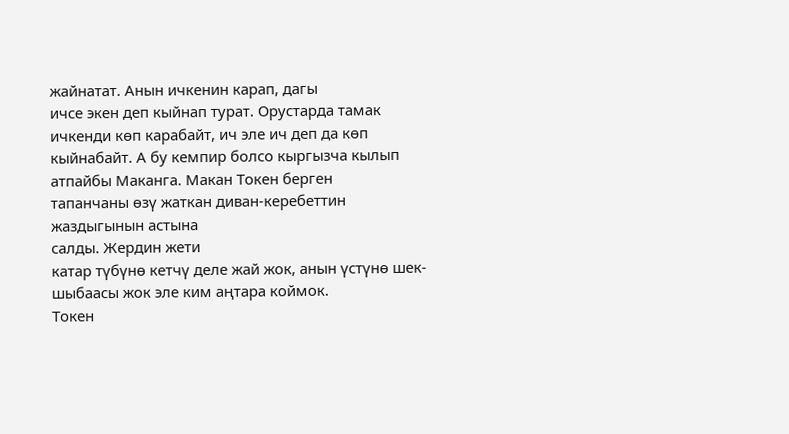жайнатат. Анын ичкенин карап, дагы
ичсе экен деп кыйнап турат. Орустарда тамак ичкенди көп карабайт, ич эле ич деп да көп кыйнабайт. А бу кемпир болсо кыргызча кылып атпайбы Маканга. Макан Токен берген
тапанчаны өзү жаткан диван-керебеттин жаздыгынын астына
салды. Жердин жети
катар түбүнө кетчү деле жай жок, анын үстүнө шек-шыбаасы жок эле ким аңтара коймок.
Токен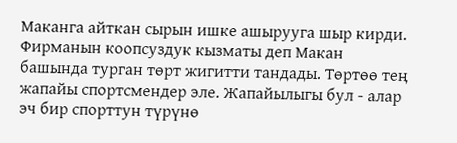Маканга айткан сырын ишке ашырууга шыр кирди. Фирманын коопсуздук кызматы деп Макан башында турган төрт жигитти тандады. Төртөө тең жапайы спортсмендер эле. Жапайылыгы бул - алар эч бир спорттун түрүнө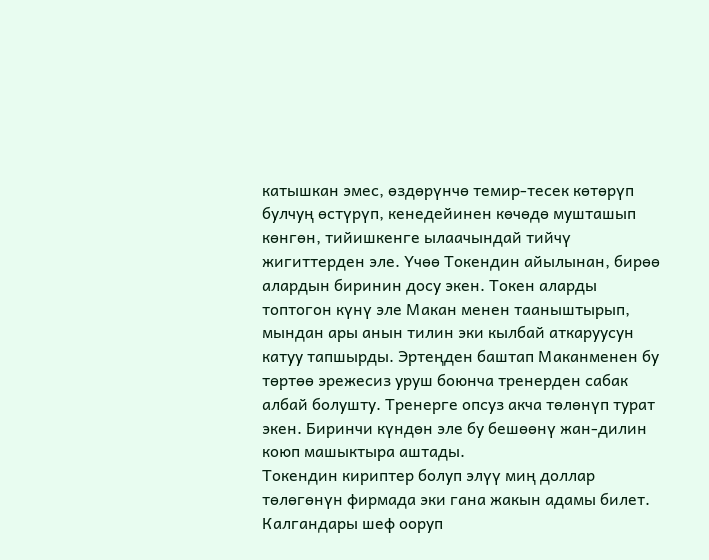катышкан эмес, өздөрүнчө темир-тесек көтөрүп булчуң өстүрүп, кенедейинен көчөдө мушташып көнгөн, тийишкенге ылаачындай тийчү жигиттерден эле. Үчөө Токендин айылынан, бирөө алардын биринин досу экен. Токен аларды топтогон күнү эле Макан менен тааныштырып, мындан ары анын тилин эки кылбай аткаруусун катуу тапшырды. Эртеңден баштап Маканменен бу төртөө эрежесиз уруш боюнча тренерден сабак албай болушту. Тренерге опсуз акча төлөнүп турат экен. Биринчи күндөн эле бу бешөөнү жан-дилин коюп машыктыра аштады.
Токендин кириптер болуп элүү миң доллар төлөгөнүн фирмада эки гана жакын адамы билет. Калгандары шеф ооруп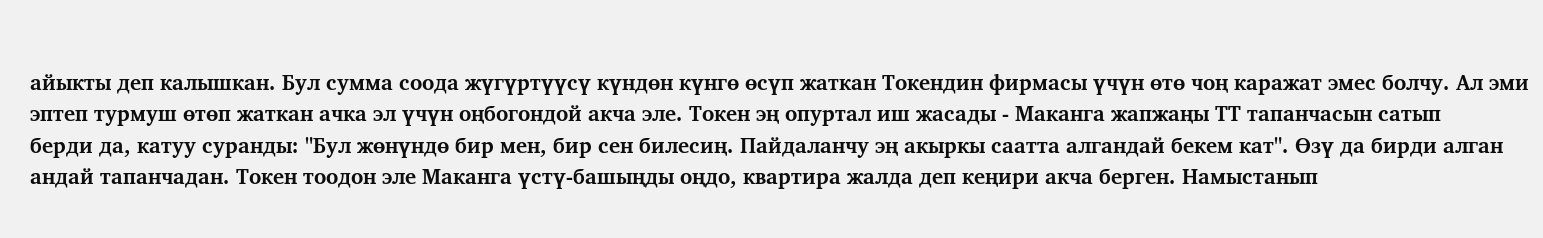айыкты деп калышкан. Бул сумма соода жүгүртүүсү күндөн күнгө өсүп жаткан Токендин фирмасы үчүн өтө чоң каражат эмес болчу. Ал эми эптеп турмуш өтөп жаткан ачка эл үчүн оңбогондой акча эле. Токен эң опуртал иш жасады - Маканга жапжаңы ТТ тапанчасын сатып
берди да, катуу суранды: "Бул жөнүндө бир мен, бир сен билесиң. Пайдаланчу эң акыркы саатта алгандай бекем кат". Өзү да бирди алган андай тапанчадан. Токен тоодон эле Маканга үстү-башыңды оңдо, квартира жалда деп кеңири акча берген. Намыстанып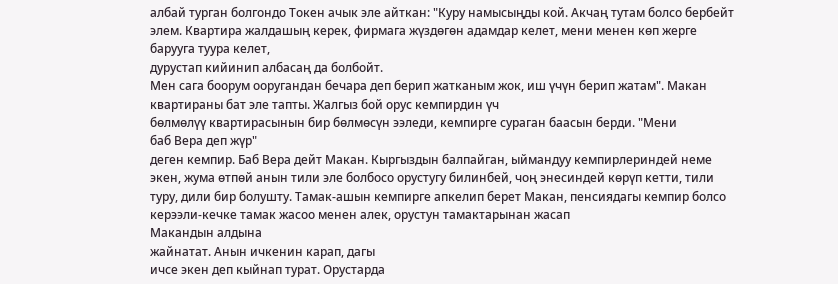албай турган болгондо Токен ачык эле айткан: "Куру намысыңды кой. Акчаң тутам болсо бербейт элем. Квартира жалдашың керек, фирмага жүздөгөн адамдар келет, мени менен көп жерге барууга туура келет,
дурустап кийинип албасаң да болбойт.
Мен сага боорум ооругандан бечара деп берип жатканым жок, иш үчүн берип жатам". Макан квартираны бат эле тапты. Жалгыз бой орус кемпирдин үч
бөлмөлүү квартирасынын бир бөлмөсүн ээледи, кемпирге сураган баасын берди. "Мени
баб Вера деп жүр"
деген кемпир. Баб Вера дейт Макан. Кыргыздын балпайган, ыймандуу кемпирлериндей неме экен, жума өтпөй анын тили эле болбосо орустугу билинбей, чоң энесиндей көрүп кетти, тили туру, дили бир болушту. Тамак-ашын кемпирге апкелип берет Макан, пенсиядагы кемпиp болсо керээли-кечке тамак жасоо менен алек, орустун тамактарынан жасап
Макандын алдына
жайнатат. Анын ичкенин карап, дагы
ичсе экен деп кыйнап турат. Орустарда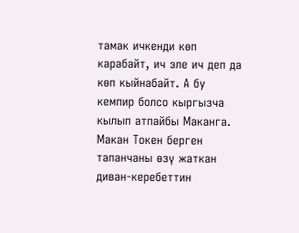тамак ичкенди көп карабайт, ич эле ич деп да көп кыйнабайт. А бу кемпир болсо кыргызча кылып атпайбы Маканга. Макан Токен берген
тапанчаны өзү жаткан диван-керебеттин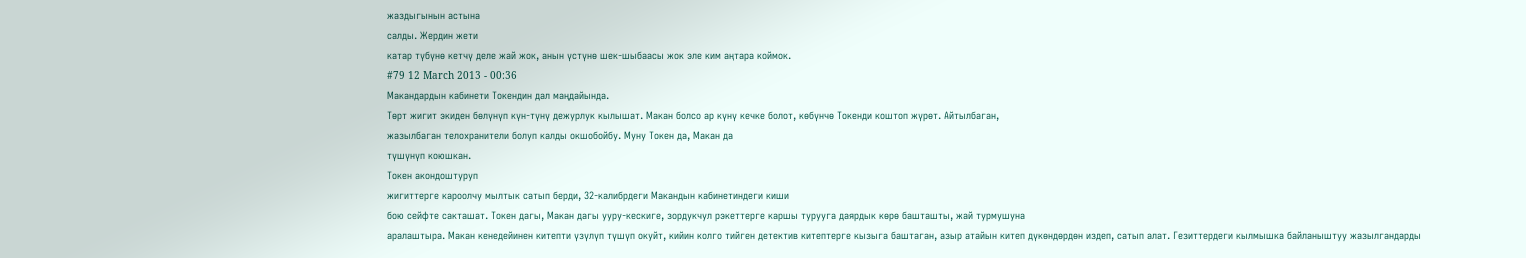жаздыгынын астына
салды. Жердин жети
катар түбүнө кетчү деле жай жок, анын үстүнө шек-шыбаасы жок эле ким аңтара коймок.
#79 12 March 2013 - 00:36
Макандардын кабинети Токендин дал маңдайында.
Төрт жигит экиден бөлүнүп күн-түнү дежурлук кылышат. Макан болсо ар күнү кечке болот, көбүнчө Токенди коштоп жүрөт. Айтылбаган,
жазылбаган телохранители болуп калды окшобойбу. Муну Токен да, Макан да
түшүнүп коюшкан.
Токен акондоштуруп
жигиттерге кароолчу мылтык сатып берди, 32-калибрдеги Макандын кабинетиндеги киши
бою сейфте сакташат. Токен дагы, Макан дагы ууру-кескиге, зордукчул рэкеттерге каршы турууга даярдык көрө башташты, жай турмушуна
аралаштыра. Макан кенедейинен китепти үзүлүп түшүп окуйт, кийин колго тийген детектив китептерге кызыга баштаган, азыр атайын китеп дүкөндөрдөн издеп, сатып алат. Гезиттердеги кылмышка байланыштуу жазылгандарды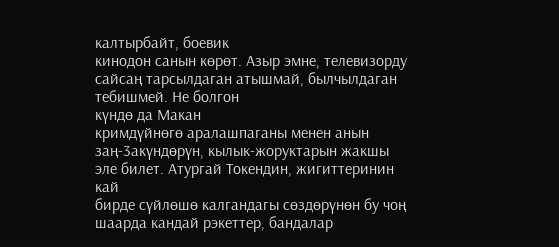калтырбайт, боевик
кинодон санын көрөт. Азыр эмне, телевизорду сайсаң тарсылдаган атышмай, былчылдаган тебишмей. Не болгон
күндө да Макан
кримдүйнөгө аралашпаганы менен анын заң-3акүндөрүн, кылык-жоруктарын жакшы эле билет. Атургай Токендин, жигиттеринин кай
бирде сүйлөшө калгандагы сөздөрүнөн бу чоң шаарда кандай рэкеттер, бандалар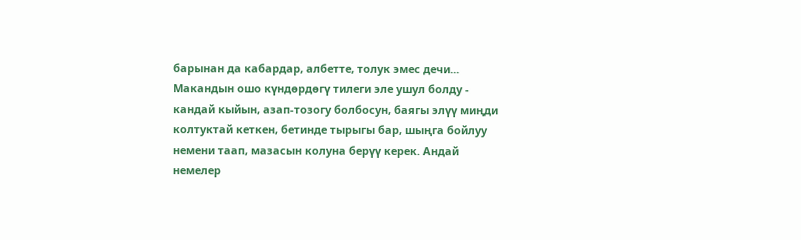барынан да кабардар, албетте, толук эмес дечи... Макандын ошо күндөрдөгү тилеги эле ушул болду - кандай кыйын, азап-тозогу болбосун, баягы элүү миңди колтуктай кеткен, бетинде тырыгы бар, шыңга бойлуу немени таап, мазасын колуна берүү керек. Андай немелер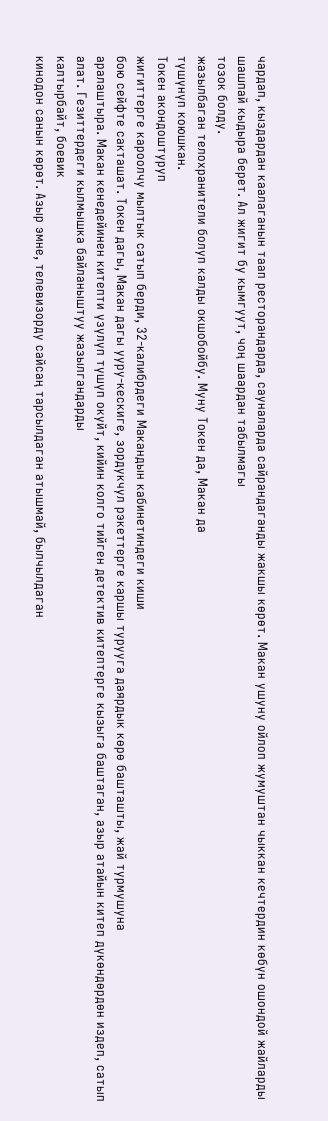чардап, кыздардан каалаганын таап ресторандарда, сауналарда сайрандаганды жакшы көрөт. Макан ушуну ойлоп жумуштан чыккан кечтердин көбүн ошондой жайларды шашпай кыдыра берет. Ал жигит бу кымгуут, чоң шаардан табылмагы
тозок болду.
жазылбаган телохранители болуп калды окшобойбу. Муну Токен да, Макан да
түшүнүп коюшкан.
Токен акондоштуруп
жигиттерге кароолчу мылтык сатып берди, 32-калибрдеги Макандын кабинетиндеги киши
бою сейфте сакташат. Токен дагы, Макан дагы ууру-кескиге, зордукчул рэкеттерге каршы турууга даярдык көрө башташты, жай турмушуна
аралаштыра. Макан кенедейинен китепти үзүлүп түшүп окуйт, кийин колго тийген детектив китептерге кызыга баштаган, азыр атайын китеп дүкөндөрдөн издеп, сатып алат. Гезиттердеги кылмышка байланыштуу жазылгандарды
калтырбайт, боевик
кинодон санын көрөт. Азыр эмне, телевизорду сайсаң тарсылдаган атышмай, былчылдаган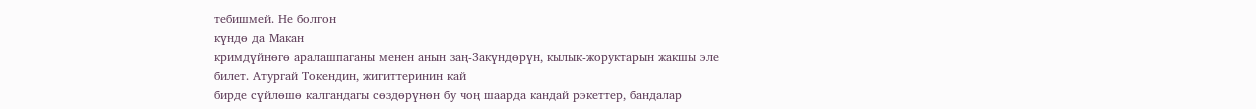тебишмей. Не болгон
күндө да Макан
кримдүйнөгө аралашпаганы менен анын заң-3акүндөрүн, кылык-жоруктарын жакшы эле билет. Атургай Токендин, жигиттеринин кай
бирде сүйлөшө калгандагы сөздөрүнөн бу чоң шаарда кандай рэкеттер, бандалар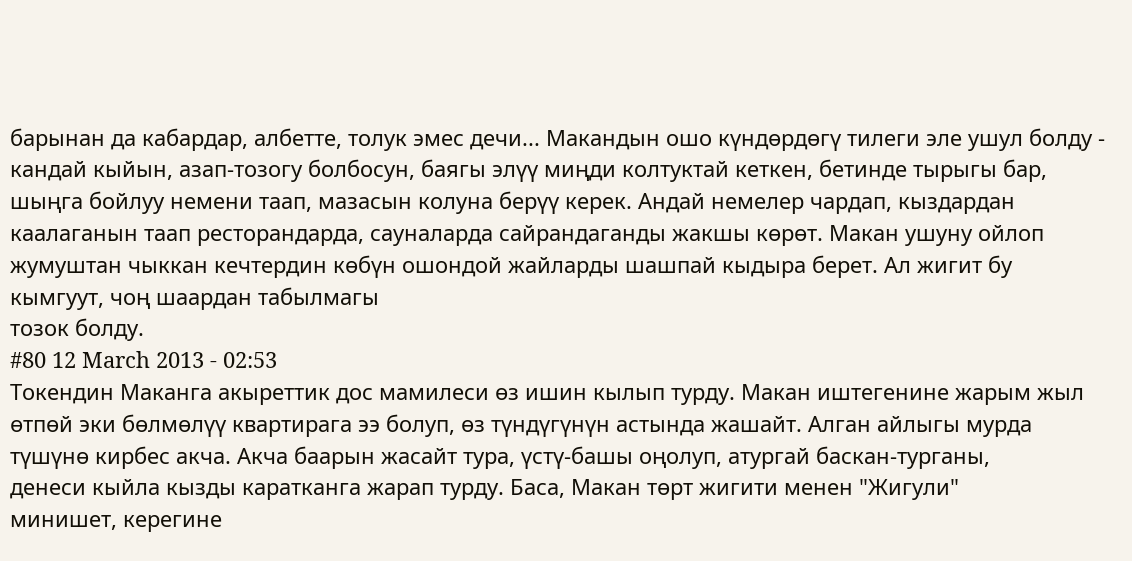барынан да кабардар, албетте, толук эмес дечи... Макандын ошо күндөрдөгү тилеги эле ушул болду - кандай кыйын, азап-тозогу болбосун, баягы элүү миңди колтуктай кеткен, бетинде тырыгы бар, шыңга бойлуу немени таап, мазасын колуна берүү керек. Андай немелер чардап, кыздардан каалаганын таап ресторандарда, сауналарда сайрандаганды жакшы көрөт. Макан ушуну ойлоп жумуштан чыккан кечтердин көбүн ошондой жайларды шашпай кыдыра берет. Ал жигит бу кымгуут, чоң шаардан табылмагы
тозок болду.
#80 12 March 2013 - 02:53
Токендин Маканга акыреттик дос мамилеси өз ишин кылып турду. Макан иштегенине жарым жыл өтпөй эки бөлмөлүү квартирага ээ болуп, өз түндүгүнүн астында жашайт. Алган айлыгы мурда түшүнө кирбес акча. Акча баарын жасайт тура, үстү-башы оңолуп, атургай баскан-турганы,
денеси кыйла кызды каратканга жарап турду. Баса, Макан төрт жигити менен "Жигули"
минишет, керегине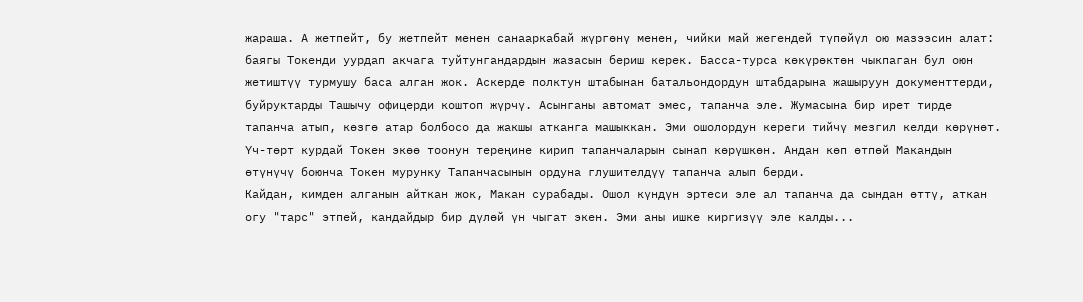жараша. А жетпейт, бу жетпейт менен санааркабай жүргөнү менен, чийки май жегендей түпөйүл ою мазээсин алат: баягы Токенди уурдап акчага туйтунгандардын жазасын бериш керек. Басса-турса көкүрөктөн чыкпаган бул оюн жетиштүү турмушу баса алган жок. Аскерде полктун штабынан батальондордун штабдарына жашыруун документтерди,
буйруктарды Tашычу офицерди коштоп жүрчү. Асынганы автомат эмес, тапанча эле. Жумасына бир ирет тирде тапанча атып, көзгө атар болбосо да жакшы атканга машыккан. Эми ошолордун кереги тийчү мезгил келди көрүнөт. Үч-төрт курдай Токен экөө тоонун тереңине кирип тапанчаларын сынап көрүшкөн. Андан көп өтпөй Макандын өтүнүчү боюнча Токен мурунку Tапанчасынын ордуна глушителдүү тапанча алып берди.
Кайдан, кимден алганын айткан жок, Макан сурабады. Ошол күндүн эртеси эле ал тапанча да сындан өттү, аткан огу "тарс" этпей, кандайдыр бир дүлөй үн чыгат экен. Эми аны ишке киргизүү эле калды...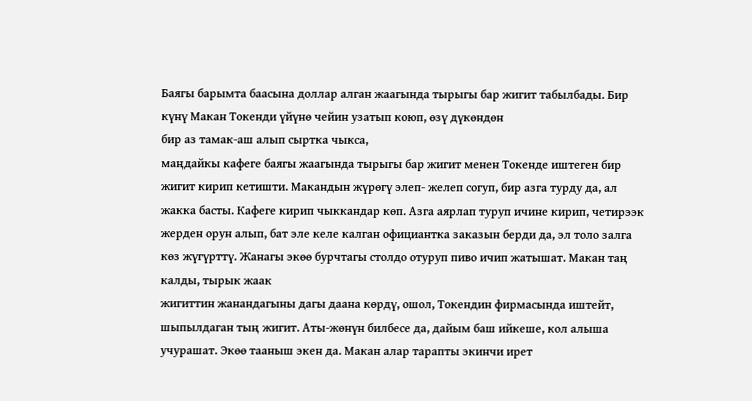Баягы барымта баасына доллар алган жаагында тырыгы бар жигит табылбады. Бир күнү Макан Токенди үйүнө чейин узатып коюп, өзү дүкөндөн
бир аз тамак-аш алып сыртка чыкса,
маңдайкы кафеге баягы жаагында тырыгы бар жигит менен Токенде иштеген бир жигит кирип кетишти. Макандын жүрөгү элеп- желеп согуп, бир азга турду да, ал жакка басты. Кафеге кирип чыккандар көп. Азга аярлап туруп ичине кирип, четирээк жерден орун алып, бат эле келе калган официантка заказын берди да, эл толо залга көз жүгүрттү. Жанагы экөө бурчтагы столдо отуруп пиво ичип жатышат. Макан таң калды, тырык жаак
жигиттин жанандагыны дагы даана көрдү, ошол, Токендин фирмасында иштейт, шыпылдаган тың жигит. Аты-жөнүн билбесе да, дайым баш ийкеше, кол алыша учурашат. Экөө тааныш экен да. Макан алар тарапты экинчи ирет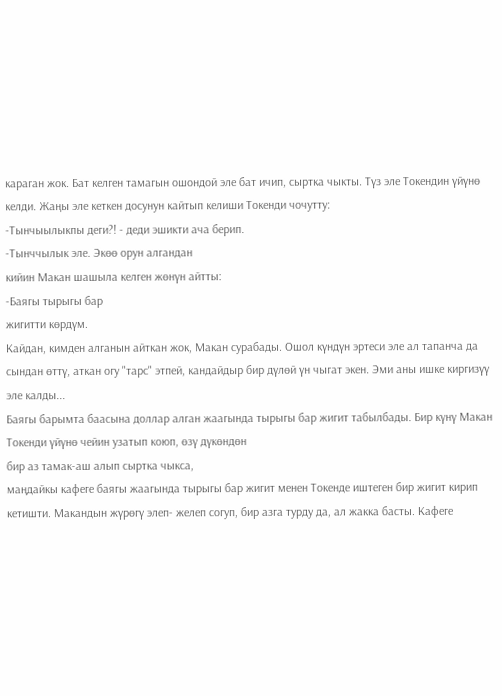караган жок. Бат келген тамагын ошондой эле бат ичип, сыртка чыкты. Түз эле Токендин үйүнө келди. Жаңы эле кеткен досунун кайтып келиши Токенди чочутту:
-Тынчыылыкпы деги?! - деди эшикти ача берип.
-Тынччылык эле. Экөө орун алгандан
кийин Макан шашыла келген жөнүн айтты:
-Баягы тырыгы бар
жигитти көрдүм.
Кайдан, кимден алганын айткан жок, Макан сурабады. Ошол күндүн эртеси эле ал тапанча да сындан өттү, аткан огу "тарс" этпей, кандайдыр бир дүлөй үн чыгат экен. Эми аны ишке киргизүү эле калды...
Баягы барымта баасына доллар алган жаагында тырыгы бар жигит табылбады. Бир күнү Макан Токенди үйүнө чейин узатып коюп, өзү дүкөндөн
бир аз тамак-аш алып сыртка чыкса,
маңдайкы кафеге баягы жаагында тырыгы бар жигит менен Токенде иштеген бир жигит кирип кетишти. Макандын жүрөгү элеп- желеп согуп, бир азга турду да, ал жакка басты. Кафеге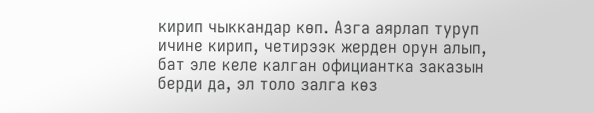кирип чыккандар көп. Азга аярлап туруп ичине кирип, четирээк жерден орун алып, бат эле келе калган официантка заказын берди да, эл толо залга көз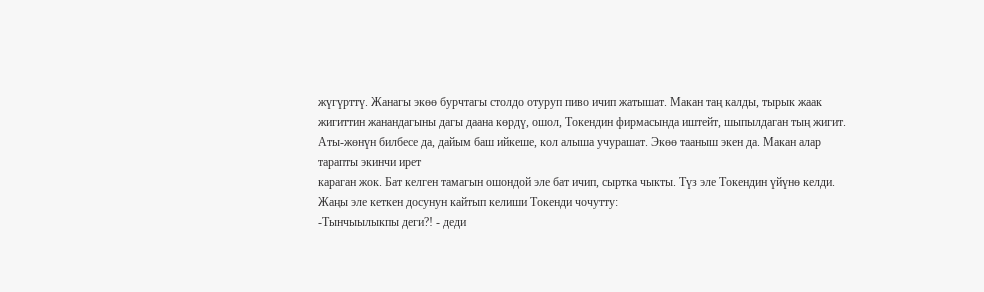жүгүрттү. Жанагы экөө бурчтагы столдо отуруп пиво ичип жатышат. Макан таң калды, тырык жаак
жигиттин жанандагыны дагы даана көрдү, ошол, Токендин фирмасында иштейт, шыпылдаган тың жигит. Аты-жөнүн билбесе да, дайым баш ийкеше, кол алыша учурашат. Экөө тааныш экен да. Макан алар тарапты экинчи ирет
караган жок. Бат келген тамагын ошондой эле бат ичип, сыртка чыкты. Түз эле Токендин үйүнө келди. Жаңы эле кеткен досунун кайтып келиши Токенди чочутту:
-Тынчыылыкпы деги?! - деди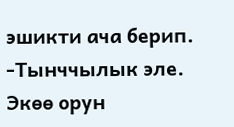эшикти ача берип.
-Тынччылык эле. Экөө орун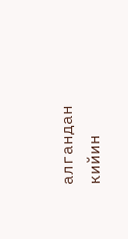алгандан
кийин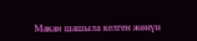Макан шашыла келген жөнүн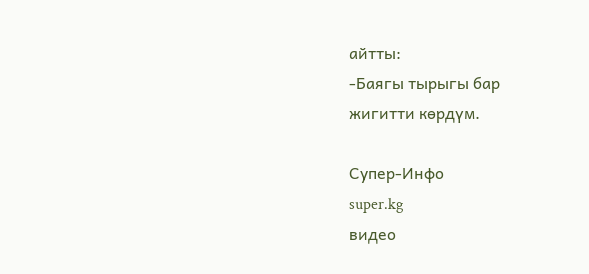айтты:
-Баягы тырыгы бар
жигитти көрдүм.

Супер-Инфо
super.kg
видео